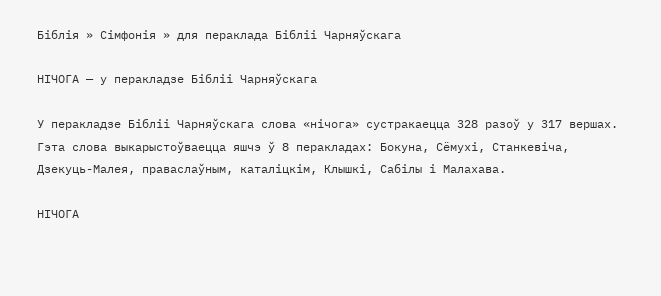Біблія » Сімфонія » для пераклада Бібліі Чарняўскага

НІЧОГА — у перакладзе Бібліі Чарняўскага

У перакладзе Бібліі Чарняўскага слова «нічога» сустракаецца 328 разоў у 317 вершах.
Гэта слова выкарыстоўваецца яшчэ ў 8 перакладах: Бокуна, Сёмухі, Станкевіча, Дзекуць-Малея, праваслаўным, каталіцкім, Клышкi, Сабілы і Малахава.

НІЧОГА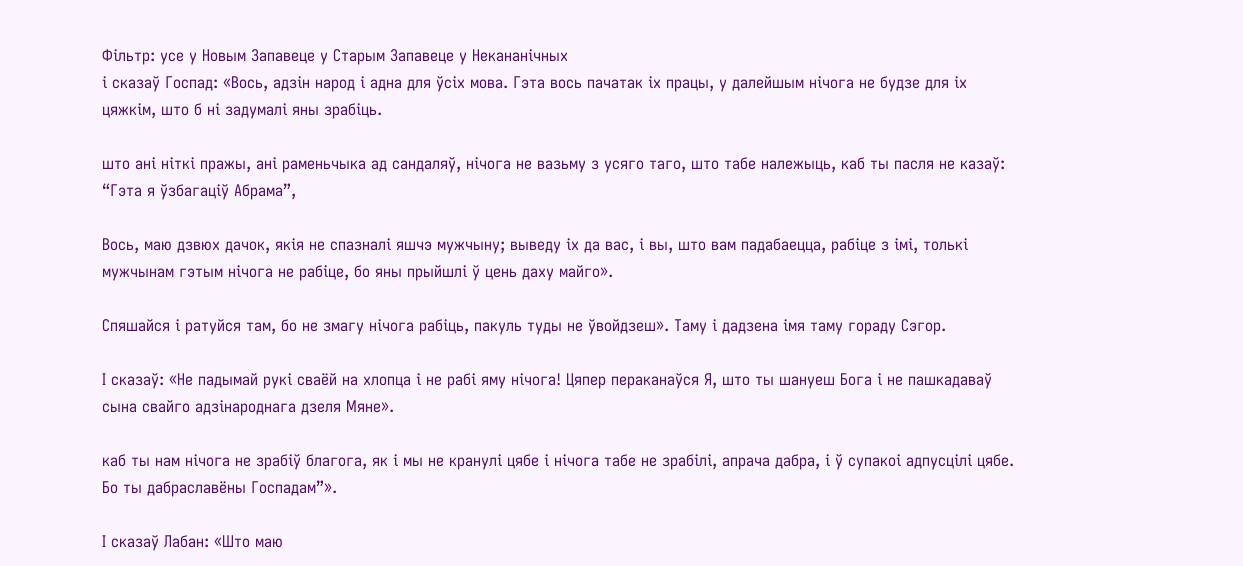Фільтр: усе у Новым Запавеце у Старым Запавеце у Некананічных
і сказаў Госпад: «Вось, адзін народ і адна для ўсіх мова. Гэта вось пачатак іх працы, у далейшым нічога не будзе для іх цяжкім, што б ні задумалі яны зрабіць.

што ані ніткі пражы, ані раменьчыка ад сандаляў, нічога не вазьму з усяго таго, што табе належыць, каб ты пасля не казаў: “Гэта я ўзбагаціў Абрама”,

Вось, маю дзвюх дачок, якія не спазналі яшчэ мужчыну; выведу іх да вас, і вы, што вам падабаецца, рабіце з імі, толькі мужчынам гэтым нічога не рабіце, бо яны прыйшлі ў цень даху майго».

Спяшайся і ратуйся там, бо не змагу нічога рабіць, пакуль туды не ўвойдзеш». Таму і дадзена імя таму гораду Сэгор.

І сказаў: «Не падымай рукі сваёй на хлопца і не рабі яму нічога! Цяпер пераканаўся Я, што ты шануеш Бога і не пашкадаваў сына свайго адзінароднага дзеля Мяне».

каб ты нам нічога не зрабіў благога, як і мы не кранулі цябе і нічога табе не зрабілі, апрача дабра, і ў супакоі адпусцілі цябе. Бо ты дабраславёны Госпадам”».

І сказаў Лабан: «Што маю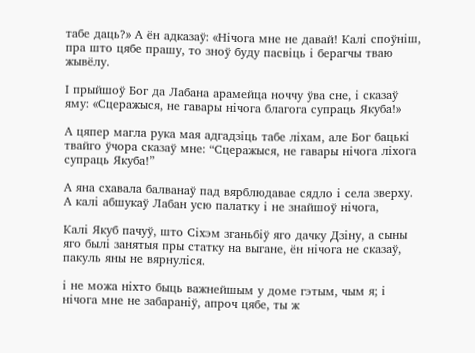табе даць?» А ён адказаў: «Нічога мне не давай! Калі споўніш, пра што цябе прашу, то зноў буду пасвіць і берагчы тваю жывёлу.

І прыйшоў Бог да Лабана арамейца ноччу ўва сне, і сказаў яму: «Сцеражыся, не гавары нічога благога супраць Якуба!»

А цяпер магла рука мая адгадзіць табе ліхам, але Бог бацькі твайго ўчора сказаў мне: “Сцеражыся, не гавары нічога ліхога супраць Якуба!”

А яна схавала балванаў пад вярблюдавае сядло і села зверху. А калі абшукаў Лабан усю палатку і не знайшоў нічога,

Калі Якуб пачуў, што Сіхэм зганьбіў яго дачку Дзіну, а сыны яго былі занятыя пры статку на выгане, ён нічога не сказаў, пакуль яны не вярнуліся.

і не можа ніхто быць важнейшым у доме гэтым, чым я; і нічога мне не забараніў, апроч цябе, ты ж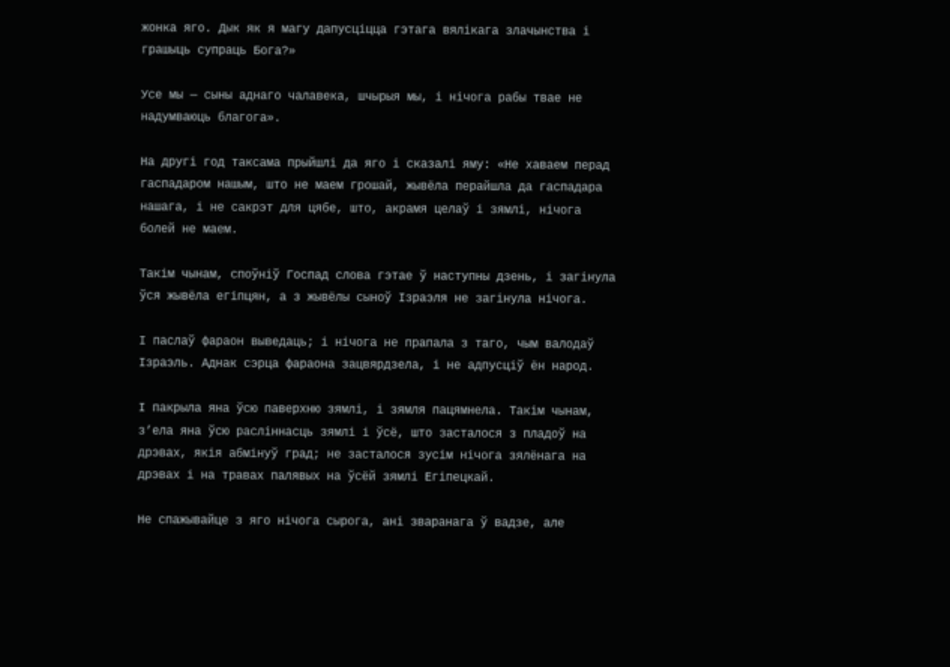жонка яго. Дык як я магу дапусціцца гэтага вялікага злачынства і грашыць супраць Бога?»

Усе мы — сыны аднаго чалавека, шчырыя мы, і нічога рабы твае не надумваюць благога».

На другі год таксама прыйшлі да яго і сказалі яму: «Не хаваем перад гаспадаром нашым, што не маем грошай, жывёла перайшла да гаспадара нашага, і не сакрэт для цябе, што, акрамя целаў і зямлі, нічога болей не маем.

Такім чынам, споўніў Госпад слова гэтае ў наступны дзень, і загінула ўся жывёла егіпцян, а з жывёлы сыноў Ізраэля не загінула нічога.

І паслаў фараон выведаць; і нічога не прапала з таго, чым валодаў Ізраэль. Аднак сэрца фараона зацвярдзела, і не адпусціў ён народ.

І пакрыла яна ўсю паверхню зямлі, і зямля пацямнела. Такім чынам, з’ела яна ўсю расліннасць зямлі і ўсё, што засталося з пладоў на дрэвах, якія абмінуў град; не засталося зусім нічога зялёнага на дрэвах і на травах палявых на ўсёй зямлі Егіпецкай.

Не спажывайце з яго нічога сырога, ані зваранага ў вадзе, але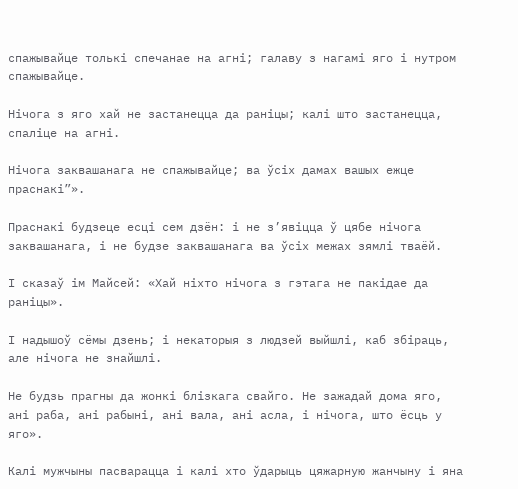спажывайце толькі спечанае на агні; галаву з нагамі яго і нутром спажывайце.

Нічога з яго хай не застанецца да раніцы; калі што застанецца, спаліце на агні.

Нічога заквашанага не спажывайце; ва ўсіх дамах вашых ежце праснакі”».

Праснакі будзеце есці сем дзён: і не з’явіцца ў цябе нічога заквашанага, і не будзе заквашанага ва ўсіх межах зямлі тваёй.

І сказаў ім Майсей: «Хай ніхто нічога з гэтага не пакідае да раніцы».

І надышоў сёмы дзень; і некаторыя з людзей выйшлі, каб збіраць, але нічога не знайшлі.

Не будзь прагны да жонкі блізкага свайго. Не зажадай дома яго, ані раба, ані рабыні, ані вала, ані асла, і нічога, што ёсць у яго».

Калі мужчыны пасварацца і калі хто ўдарыць цяжарную жанчыну і яна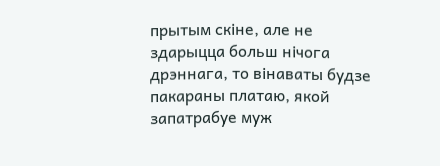прытым скіне, але не здарыцца больш нічога дрэннага, то вінаваты будзе пакараны платаю, якой запатрабуе муж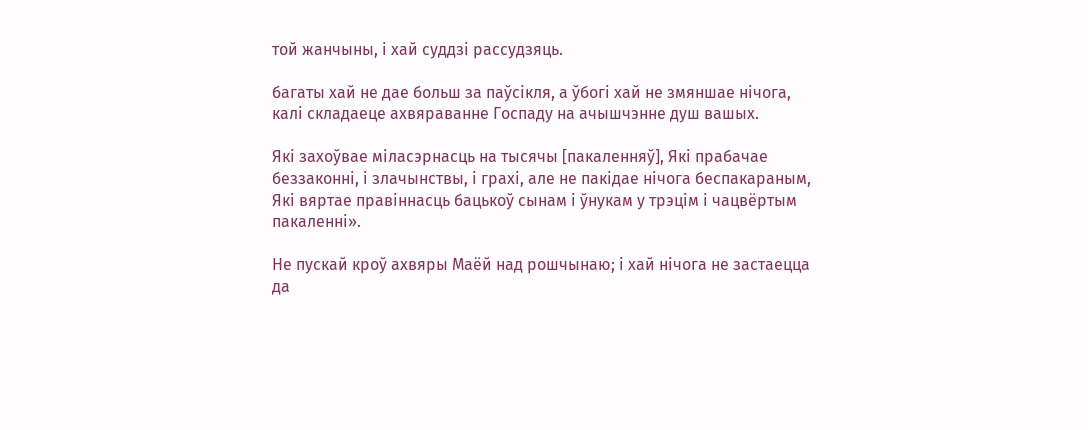той жанчыны, і хай суддзі рассудзяць.

багаты хай не дае больш за паўсікля, а ўбогі хай не змяншае нічога, калі складаеце ахвяраванне Госпаду на ачышчэнне душ вашых.

Які захоўвае міласэрнасць на тысячы [пакаленняў], Які прабачае беззаконні, і злачынствы, і грахі, але не пакідае нічога беспакараным, Які вяртае правіннасць бацькоў сынам і ўнукам у трэцім і чацвёртым пакаленні».

Не пускай кроў ахвяры Маёй над рошчынаю; і хай нічога не застаецца да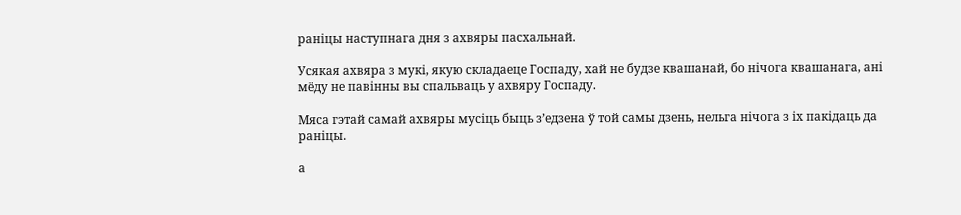раніцы наступнага дня з ахвяры пасхальнай.

Усякая ахвяра з мукі, якую складаеце Госпаду, хай не будзе квашанай, бо нічога квашанага, ані мёду не павінны вы спальваць у ахвяру Госпаду.

Мяса гэтай самай ахвяры мусіць быць з’едзена ў той самы дзень, нельга нічога з іх пакідаць да раніцы.

а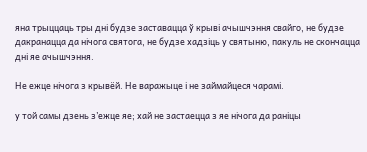яна трыццаць тры дні будзе заставацца ў крыві ачышчэння свайго, не будзе дакранацца да нічога святога, не будзе хадзіць у святыню, пакуль не скончацца дні яе ачышчэння.

Не ежце нічога з крывёй. Не варажыце і не займайцеся чарамі.

у той самы дзень з’ежце яе; хай не застаецца з яе нічога да раніцы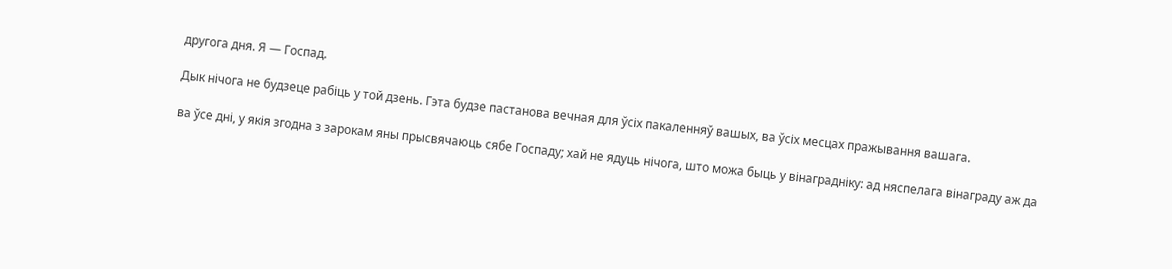другога дня. Я — Госпад.

Дык нічога не будзеце рабіць у той дзень. Гэта будзе пастанова вечная для ўсіх пакаленняў вашых, ва ўсіх месцах пражывання вашага.

ва ўсе дні, у якія згодна з зарокам яны прысвячаюць сябе Госпаду; хай не ядуць нічога, што можа быць у вінаградніку: ад няспелага вінаграду аж да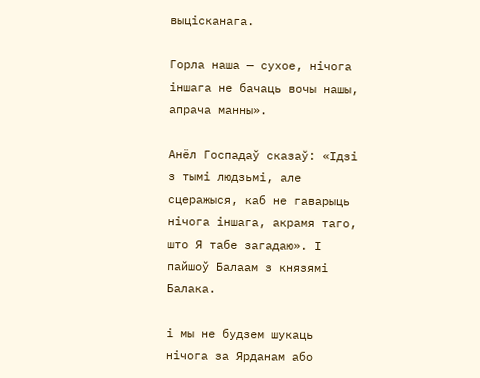выцісканага.

Горла наша — сухое, нічога іншага не бачаць вочы нашы, апрача манны».

Анёл Госпадаў сказаў: «Ідзі з тымі людзьмі, але сцеражыся, каб не гаварыць нічога іншага, акрамя таго, што Я табе загадаю». І пайшоў Балаам з князямі Балака.

і мы не будзем шукаць нічога за Ярданам або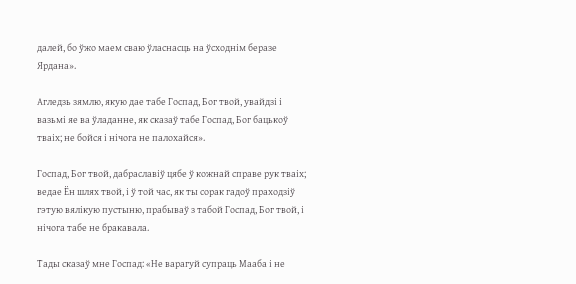далей, бо ўжо маем сваю ўласнасць на ўсходнім беразе Ярдана».

Агледзь зямлю, якую дае табе Госпад, Бог твой, увайдзі і вазьмі яе ва ўладанне, як сказаў табе Госпад, Бог бацькоў тваіх; не бойся і нічога не палохайся».

Госпад, Бог твой, дабраславіў цябе ў кожнай справе рук тваіх; ведае Ён шлях твой, і ў той час, як ты сорак гадоў праходзіў гэтую вялікую пустыню, прабываў з табой Госпад, Бог твой, і нічога табе не бракавала.

Тады сказаў мне Госпад: «Не варагуй супраць Мааба і не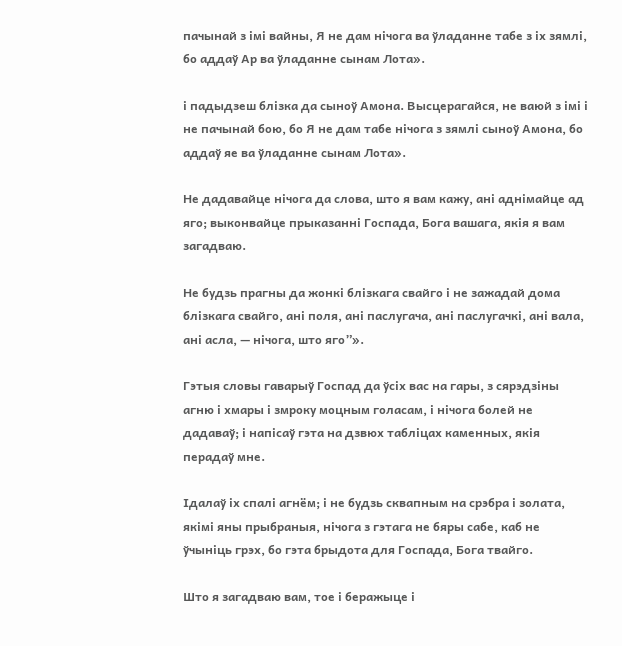пачынай з імі вайны, Я не дам нічога ва ўладанне табе з іх зямлі, бо аддаў Ар ва ўладанне сынам Лота».

і падыдзеш блізка да сыноў Амона. Высцерагайся, не ваюй з імі і не пачынай бою, бо Я не дам табе нічога з зямлі сыноў Амона, бо аддаў яе ва ўладанне сынам Лота».

Не дадавайце нічога да слова, што я вам кажу, ані аднімайце ад яго; выконвайце прыказанні Госпада, Бога вашага, якія я вам загадваю.

Не будзь прагны да жонкі блізкага свайго і не зажадай дома блізкага свайго, ані поля, ані паслугача, ані паслугачкі, ані вала, ані асла, — нічога, што яго”».

Гэтыя словы гаварыў Госпад да ўсіх вас на гары, з сярэдзіны агню і хмары і змроку моцным голасам, і нічога болей не дадаваў; і напісаў гэта на дзвюх табліцах каменных, якія перадаў мне.

Ідалаў іх спалі агнём; і не будзь сквапным на срэбра і золата, якімі яны прыбраныя, нічога з гэтага не бяры сабе, каб не ўчыніць грэх, бо гэта брыдота для Госпада, Бога твайго.

Што я загадваю вам, тое і беражыце і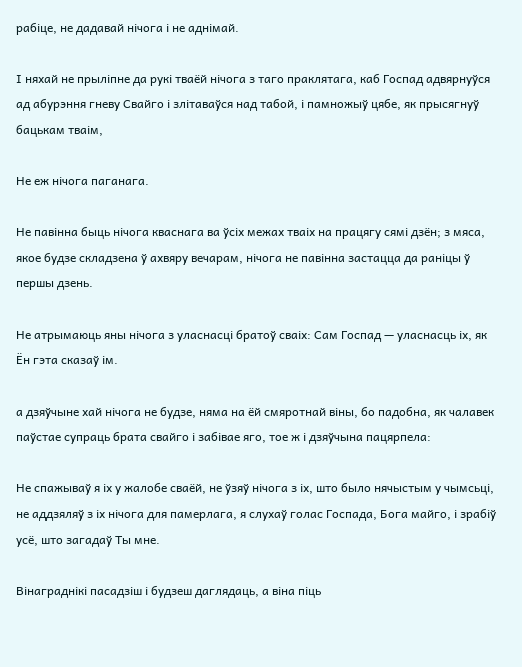рабіце, не дадавай нічога і не аднімай.

І няхай не прыліпне да рукі тваёй нічога з таго праклятага, каб Госпад адвярнуўся ад абурэння гневу Свайго і злітаваўся над табой, і памножыў цябе, як прысягнуў бацькам тваім,

Не еж нічога паганага.

Не павінна быць нічога кваснага ва ўсіх межах тваіх на працягу сямі дзён; з мяса, якое будзе складзена ў ахвяру вечарам, нічога не павінна застацца да раніцы ў першы дзень.

Не атрымаюць яны нічога з уласнасці братоў сваіх: Сам Госпад — уласнасць іх, як Ён гэта сказаў ім.

а дзяўчыне хай нічога не будзе, няма на ёй смяротнай віны, бо падобна, як чалавек паўстае супраць брата свайго і забівае яго, тое ж і дзяўчына пацярпела:

Не спажываў я іх у жалобе сваёй, не ўзяў нічога з іх, што было нячыстым у чымсьці, не аддзяляў з іх нічога для памерлага, я слухаў голас Госпада, Бога майго, і зрабіў усё, што загадаў Ты мне.

Вінаграднікі пасадзіш і будзеш даглядаць, а віна піць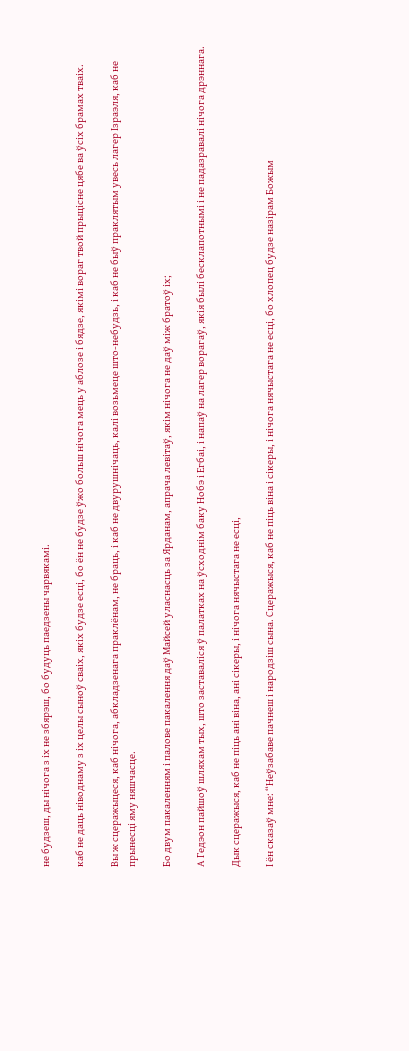не будзеш, ды нічога з іх не збярэш, бо будуць паедзены чарвякамі.

каб не даць ніводнаму з іх целы сыноў сваіх, якіх будзе есці, бо ён не будзе ўжо больш нічога мець у аблозе і бядзе, якімі вораг твой прыцісне цябе ва ўсіх брамах тваіх.

Вы ж сцеражыцеся, каб нічога, абкладзенага праклёнам, не браць, і каб не двурушнічаць, калі возьмеце што-небудзь, і каб не быў праклятым увесь лагер Ізраэля, каб не прынесці яму няшчасце.

Бо двум пакаленням і палове пакалення даў Майсей уласнасць за Ярданам, апрача левітаў, якім нічога не даў між братоў іх;

А Гедэон пайшоў шляхам тых, што заставаліся ў палатках на ўсходнім баку Нобэ і Егбаі, і напаў на лагер ворагаў, якія былі бесклапотнымі і не падазравалі нічога дрэннага.

Дык сцеражыся, каб не піць ані віна, ані сікеры, і нічога нячыстага не есці,

І ён сказаў мне: “Неўзабаве пачнеш і народзіш сына. Сцеражыся, каб не піць віна і сікеры, і нічога нячыстага не есці, бо хлопец будзе назірам Божым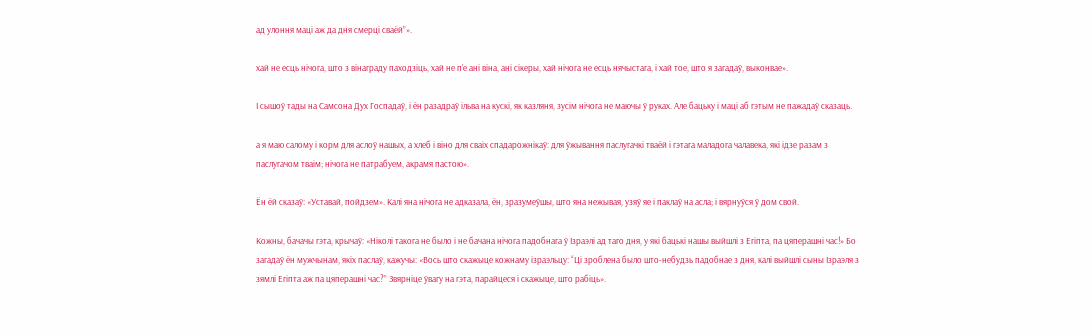ад улоння маці аж да дня смерці сваёй”».

хай не есць нічога, што з вінаграду паходзіць, хай не п’е ані віна, ані сікеры, хай нічога не есць нячыстага, і хай тое, што я загадаў, выконвае».

І сышоў тады на Самсона Дух Госпадаў, і ён разадраў ільва на кускі, як казляня, зусім нічога не маючы ў руках. Але бацьку і маці аб гэтым не пажадаў сказаць.

а я маю салому і корм для аслоў нашых, а хлеб і віно для сваіх спадарожнікаў: для ўжывання паслугачкі тваёй і гэтага маладога чалавека, які ідзе разам з паслугачом тваім; нічога не патрабуем, акрамя пастою».

Ён ёй сказаў: «Уставай, пойдзем». Калі яна нічога не адказала, ён, зразумеўшы, што яна нежывая, узяў яе і паклаў на асла; і вярнуўся ў дом свой.

Кожны, бачачы гэта, крычаў: «Ніколі такога не было і не бачана нічога падобнага ў Ізраэлі ад таго дня, у які бацькі нашы выйшлі з Егіпта, па цяперашні час!» Бо загадаў ён мужчынам, якіх паслаў, кажучы: «Вось што скажыце кожнаму ізраэльцу: “Ці зроблена было што-небудзь падобнае з дня, калі выйшлі сыны Ізраэля з зямлі Егіпта аж па цяперашні час?” Звярніце ўвагу на гэта, парайцеся і скажыце, што рабіць».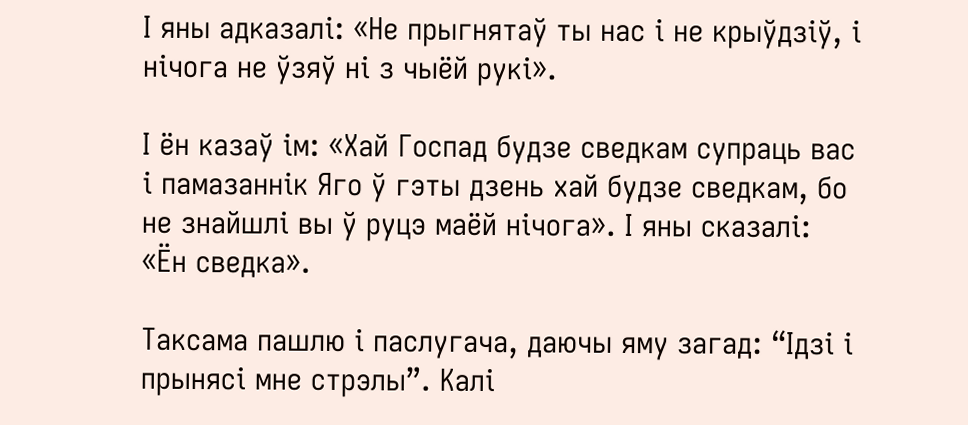І яны адказалі: «Не прыгнятаў ты нас і не крыўдзіў, і нічога не ўзяў ні з чыёй рукі».

І ён казаў ім: «Хай Госпад будзе сведкам супраць вас і памазаннік Яго ў гэты дзень хай будзе сведкам, бо не знайшлі вы ў руцэ маёй нічога». І яны сказалі: «Ён сведка».

Таксама пашлю і паслугача, даючы яму загад: “Ідзі і прынясі мне стрэлы”. Калі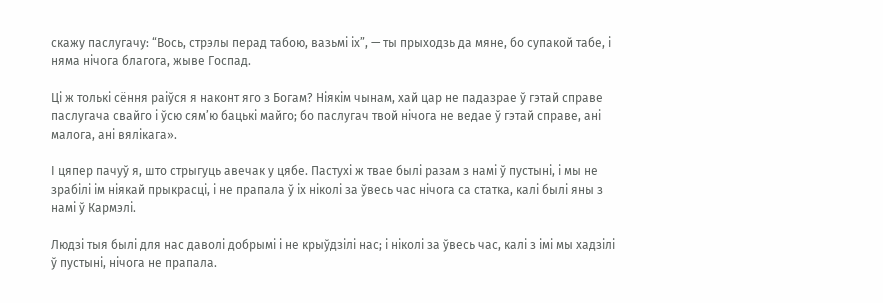скажу паслугачу: “Вось, стрэлы перад табою, вазьмі іх”, — ты прыходзь да мяне, бо супакой табе, і няма нічога благога, жыве Госпад.

Ці ж толькі сёння раіўся я наконт яго з Богам? Ніякім чынам, хай цар не падазрае ў гэтай справе паслугача свайго і ўсю сям’ю бацькі майго; бо паслугач твой нічога не ведае ў гэтай справе, ані малога, ані вялікага».

І цяпер пачуў я, што стрыгуць авечак у цябе. Пастухі ж твае былі разам з намі ў пустыні, і мы не зрабілі ім ніякай прыкрасці, і не прапала ў іх ніколі за ўвесь час нічога са статка, калі былі яны з намі ў Кармэлі.

Людзі тыя былі для нас даволі добрымі і не крыўдзілі нас; і ніколі за ўвесь час, калі з імі мы хадзілі ў пустыні, нічога не прапала.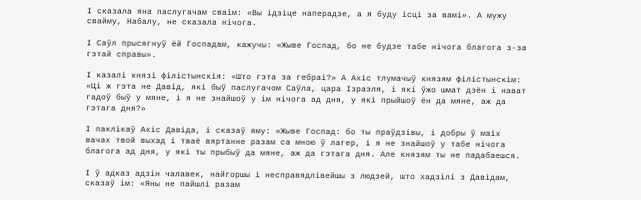І сказала яна паслугачам сваім: «Вы ідзіце наперадзе, а я буду ісці за вамі». А мужу свайму, Набалу, не сказала нічога.

І Саўл прысягнуў ёй Госпадам, кажучы: «Жыве Госпад, бо не будзе табе нічога благога з-за гэтай справы».

І казалі князі філістынскія: «Што гэта за гебраі?» А Ахіс тлумачыў князям філістынскім: «Ці ж гэта не Давід, які быў паслугачом Саўла, цара Ізраэля, і які ўжо шмат дзён і нават гадоў быў у мяне, і я не знайшоў у ім нічога ад дня, у які прыйшоў ён да мяне, аж да гэтага дня?»

І паклікаў Ахіс Давіда, і сказаў яму: «Жыве Госпад: бо ты праўдзівы, і добры ў маіх вачах твой выхад і тваё вяртанне разам са мною ў лагер, і я не знайшоў у табе нічога благога ад дня, у які ты прыбыў да мяне, аж да гэтага дня. Але князям ты не падабаешся.

І ў адказ адзін чалавек, найгоршы і несправядлівейшы з людзей, што хадзілі з Давідам, сказаў ім: «Яны не пайшлі разам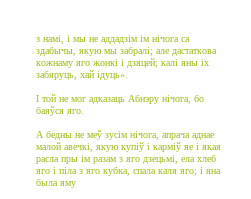з намі, і мы не аддадзім ім нічога са здабычы, якую мы забралі; але дастаткова кожнаму яго жонкі і дзяцей; калі яны іх забяруць, хай ідуць».

І той не мог адказаць Абнэру нічога, бо баяўся яго.

А бедны не меў зусім нічога, апрача аднае малой авечкі, якую купіў і карміў яе і якая расла пры ім разам з яго дзецьмі, ела хлеб яго і піла з яго кубка, спала каля яго; і яна была яму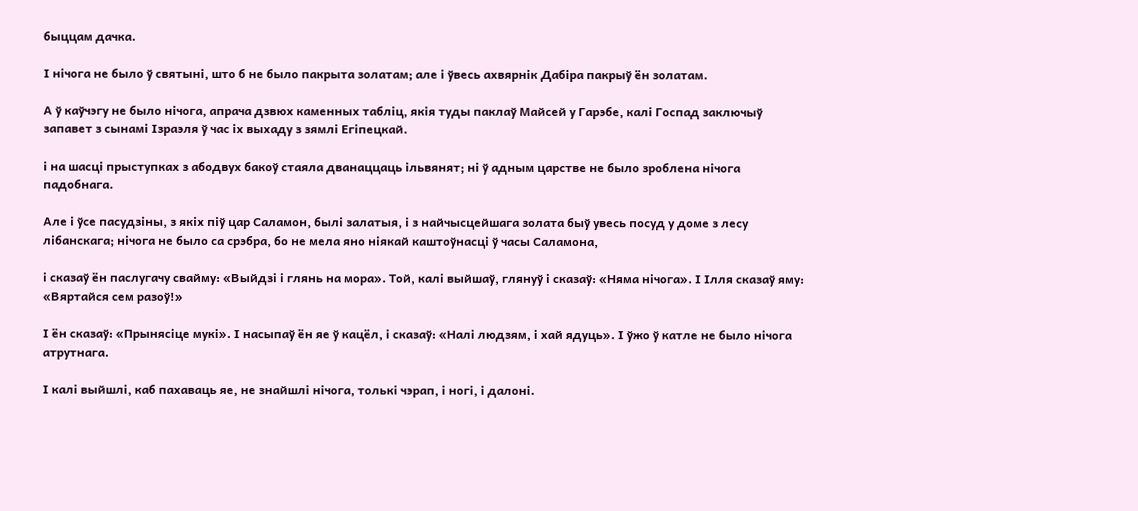быццам дачка.

І нічога не было ў святыні, што б не было пакрыта золатам; але і ўвесь ахвярнік Дабіра пакрыў ён золатам.

А ў каўчэгу не было нічога, апрача дзвюх каменных табліц, якія туды паклаў Майсей у Гарэбе, калі Госпад заключыў запавет з сынамі Ізраэля ў час іх выхаду з зямлі Егіпецкай.

і на шасці прыступках з абодвух бакоў стаяла дванаццаць ільвянят; ні ў адным царстве не было зроблена нічога падобнага.

Але і ўсе пасудзіны, з якіх піў цар Саламон, былі залатыя, і з найчысцейшага золата быў увесь посуд у доме з лесу лібанскага; нічога не было са срэбра, бо не мела яно ніякай каштоўнасці ў часы Саламона,

і сказаў ён паслугачу свайму: «Выйдзі і глянь на мора». Той, калі выйшаў, глянуў і сказаў: «Няма нічога». І Ілля сказаў яму: «Вяртайся сем разоў!»

І ён сказаў: «Прынясіце мукі». І насыпаў ён яе ў кацёл, і сказаў: «Налі людзям, і хай ядуць». І ўжо ў катле не было нічога атрутнага.

І калі выйшлі, каб пахаваць яе, не знайшлі нічога, толькі чэрап, і ногі, і далоні.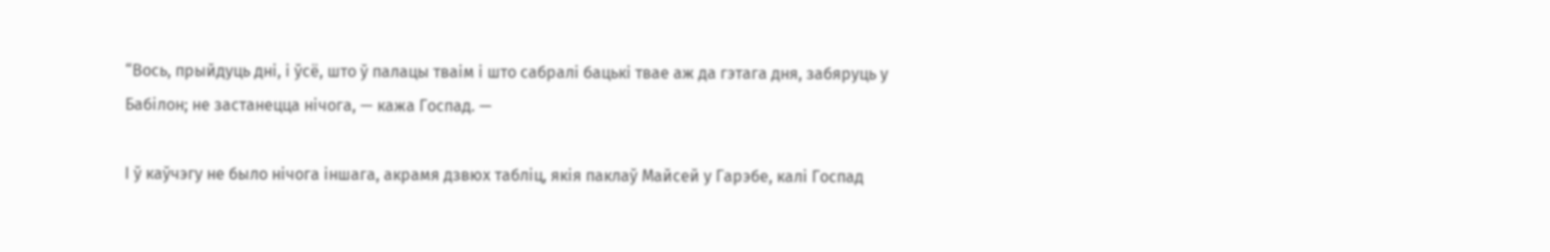“Вось, прыйдуць дні, і ўсё, што ў палацы тваім і што сабралі бацькі твае аж да гэтага дня, забяруць у Бабілон; не застанецца нічога, — кажа Госпад. —

І ў каўчэгу не было нічога іншага, акрамя дзвюх табліц, якія паклаў Майсей у Гарэбе, калі Госпад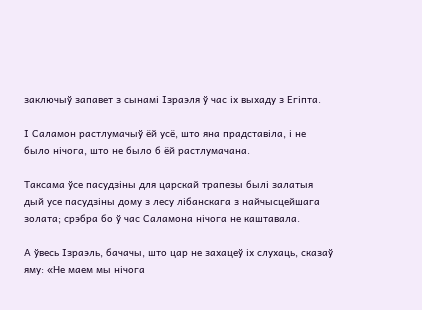заключыў запавет з сынамі Ізраэля ў час іх выхаду з Егіпта.

І Саламон растлумачыў ёй усё, што яна прадставіла, і не было нічога, што не было б ёй растлумачана.

Таксама ўсе пасудзіны для царскай трапезы былі залатыя дый усе пасудзіны дому з лесу лібанскага з найчысцейшага золата; срэбра бо ў час Саламона нічога не каштавала.

А ўвесь Ізраэль, бачачы, што цар не захацеў іх слухаць, сказаў яму: «Не маем мы нічога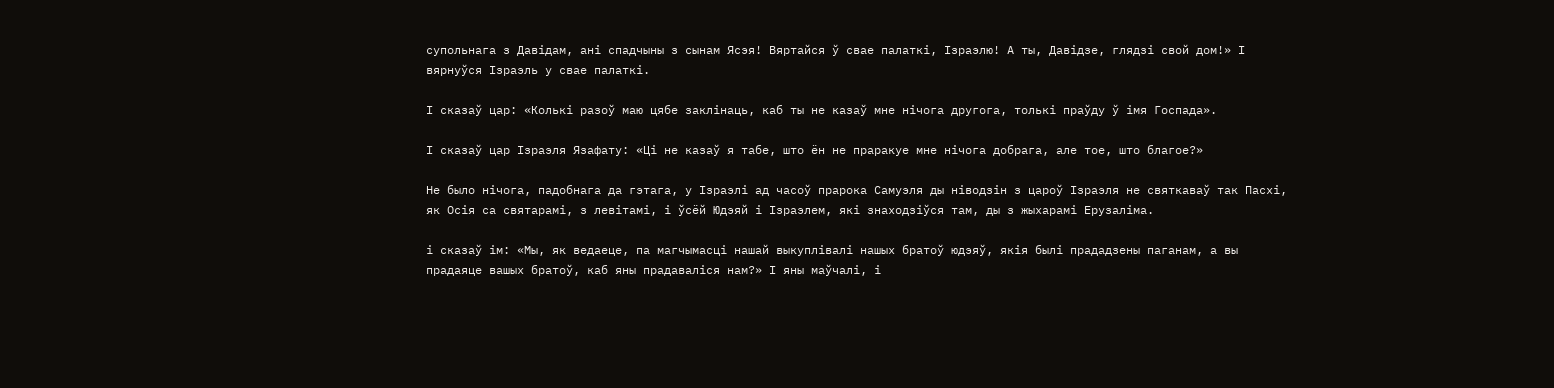супольнага з Давідам, ані спадчыны з сынам Ясэя! Вяртайся ў свае палаткі, Ізраэлю! А ты, Давідзе, глядзі свой дом!» І вярнуўся Ізраэль у свае палаткі.

І сказаў цар: «Колькі разоў маю цябе заклінаць, каб ты не казаў мне нічога другога, толькі праўду ў імя Госпада».

І сказаў цар Ізраэля Язафату: «Ці не казаў я табе, што ён не праракуе мне нічога добрага, але тое, што благое?»

Не было нічога, падобнага да гэтага, у Ізраэлі ад часоў прарока Самуэля ды ніводзін з цароў Ізраэля не святкаваў так Пасхі, як Осія са святарамі, з левітамі, і ўсёй Юдэяй і Ізраэлем, які знаходзіўся там, ды з жыхарамі Ерузаліма.

і сказаў ім: «Мы, як ведаеце, па магчымасці нашай выкуплівалі нашых братоў юдэяў, якія былі прададзены паганам, а вы прадаяце вашых братоў, каб яны прадаваліся нам?» І яны маўчалі, і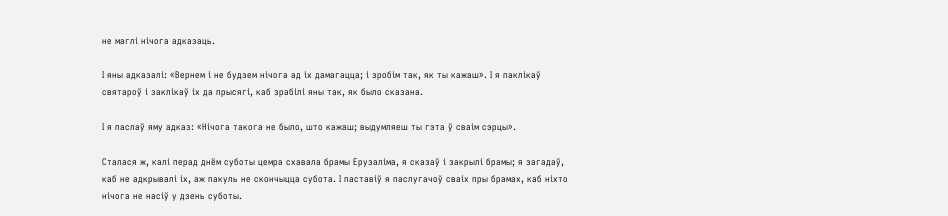не маглі нічога адказаць.

І яны адказалі: «Вернем і не будзем нічога ад іх дамагацца; і зробім так, як ты кажаш». І я паклікаў святароў і заклікаў іх да прысягі, каб зрабілі яны так, як было сказана.

І я паслаў яму адказ: «Нічога такога не было, што кажаш; выдумляеш ты гэта ў сваім сэрцы».

Сталася ж, калі перад днём суботы цемра схавала брамы Ерузаліма, я сказаў і закрылі брамы; я загадаў, каб не адкрывалі іх, аж пакуль не скончыцца субота. І паставіў я паслугачоў сваіх пры брамах, каб ніхто нічога не насіў у дзень суботы.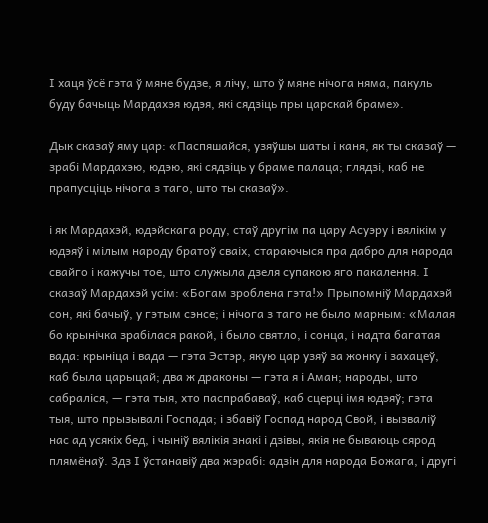І хаця ўсё гэта ў мяне будзе, я лічу, што ў мяне нічога няма, пакуль буду бачыць Мардахэя юдэя, які сядзіць пры царскай браме».

Дык сказаў яму цар: «Паспяшайся, узяўшы шаты і каня, як ты сказаў — зрабі Мардахэю, юдэю, які сядзіць у браме палаца; глядзі, каб не прапусціць нічога з таго, што ты сказаў».

і як Мардахэй, юдэйскага роду, стаў другім па цару Асуэру і вялікім у юдэяў і мілым народу братоў сваіх, стараючыся пра дабро для народа свайго і кажучы тое, што служыла дзеля супакою яго пакалення. І сказаў Мардахэй усім: «Богам зроблена гэта!» Прыпомніў Мардахэй сон, які бачыў, у гэтым сэнсе; і нічога з таго не было марным: «Малая бо крынічка зрабілася ракой, і было святло, і сонца, і надта багатая вада: крыніца і вада — гэта Эстэр, якую цар узяў за жонку і захацеў, каб была царыцай; два ж драконы — гэта я і Аман; народы, што сабраліся, — гэта тыя, хто паспрабаваў, каб сцерці імя юдэяў; гэта тыя, што прызывалі Госпада; і збавіў Госпад народ Свой, і вызваліў нас ад усякіх бед, і чыніў вялікія знакі і дзівы, якія не бываюць сярод плямёнаў. 3дз І ўстанавіў два жэрабі: адзін для народа Божага, і другі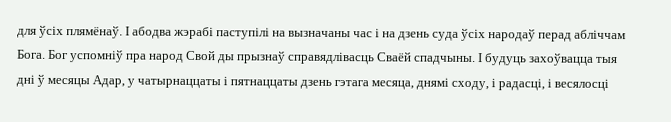для ўсіх плямёнаў. І абодва жэрабі паступілі на вызначаны час і на дзень суда ўсіх народаў перад абліччам Бога. Бог успомніў пра народ Свой ды прызнаў справядлівасць Сваёй спадчыны. І будуць захоўвацца тыя дні ў месяцы Адар, у чатырнаццаты і пятнаццаты дзень гэтага месяца, днямі сходу, і радасці, і весялосці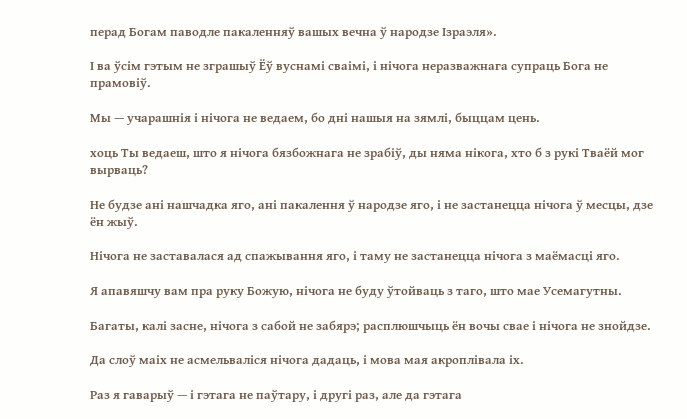перад Богам паводле пакаленняў вашых вечна ў народзе Ізраэля».

І ва ўсім гэтым не зграшыў Ёў вуснамі сваімі, і нічога неразважнага супраць Бога не прамовіў.

Мы — учарашнія і нічога не ведаем, бо дні нашыя на зямлі, быццам цень.

хоць Ты ведаеш, што я нічога бязбожнага не зрабіў, ды няма нікога, хто б з рукі Тваёй мог вырваць?

Не будзе ані нашчадка яго, ані пакалення ў народзе яго, і не застанецца нічога ў месцы, дзе ён жыў.

Нічога не заставалася ад спажывання яго, і таму не застанецца нічога з маёмасці яго.

Я апавяшчу вам пра руку Божую, нічога не буду ўтойваць з таго, што мае Усемагутны.

Багаты, калі засне, нічога з сабой не забярэ; расплюшчыць ён вочы свае і нічога не знойдзе.

Да слоў маіх не асмельваліся нічога дадаць, і мова мая акроплівала іх.

Раз я гаварыў — і гэтага не паўтару, і другі раз, але да гэтага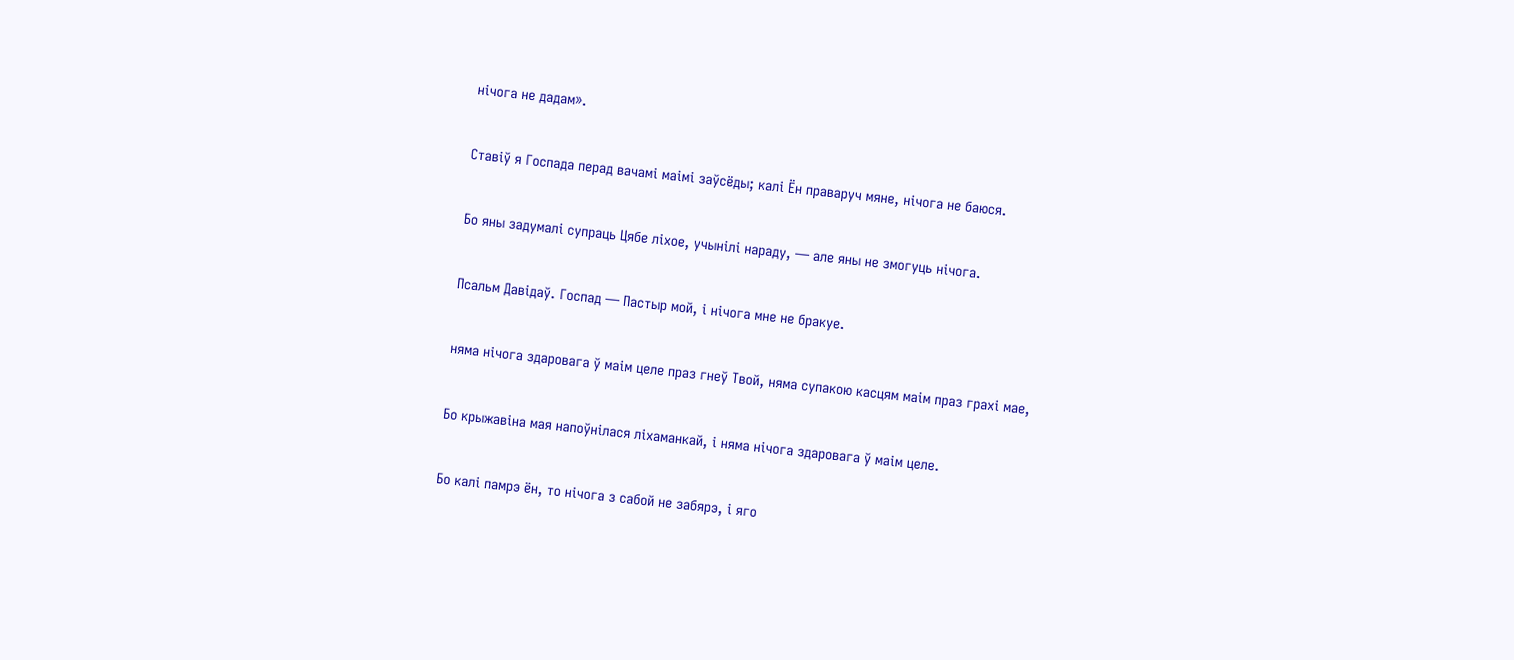нічога не дадам».

Ставіў я Госпада перад вачамі маімі заўсёды; калі Ён праваруч мяне, нічога не баюся.

Бо яны задумалі супраць Цябе ліхое, учынілі нараду, — але яны не змогуць нічога.

Псальм Давідаў. Госпад — Пастыр мой, і нічога мне не бракуе.

няма нічога здаровага ў маім целе праз гнеў Твой, няма супакою касцям маім праз грахі мае,

Бо крыжавіна мая напоўнілася ліхаманкай, і няма нічога здаровага ў маім целе.

Бо калі памрэ ён, то нічога з сабой не забярэ, і яго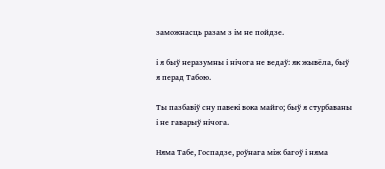заможнасць разам з ім не пойдзе.

і я быў неразумны і нічога не ведаў: як жывёла, быў я перад Табою.

Ты пазбавіў сну павекі вока майго; быў я стурбаваны і не гаварыў нічога.

Няма Табе, Госпадзе, роўнага між багоў і няма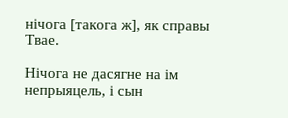нічога [такога ж], як справы Твае.

Нічога не дасягне на ім непрыяцель, і сын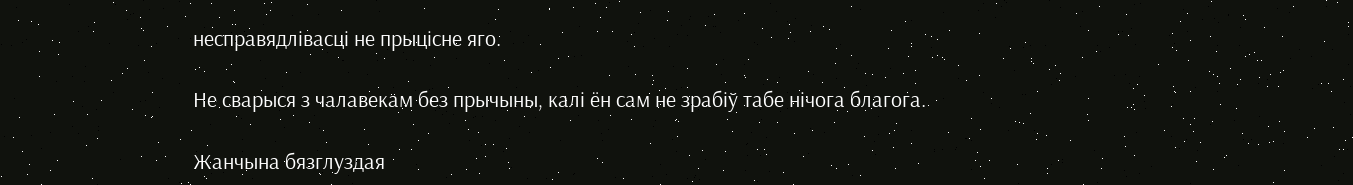несправядлівасці не прыцісне яго.

Не сварыся з чалавекам без прычыны, калі ён сам не зрабіў табе нічога благога.

Жанчына бязглуздая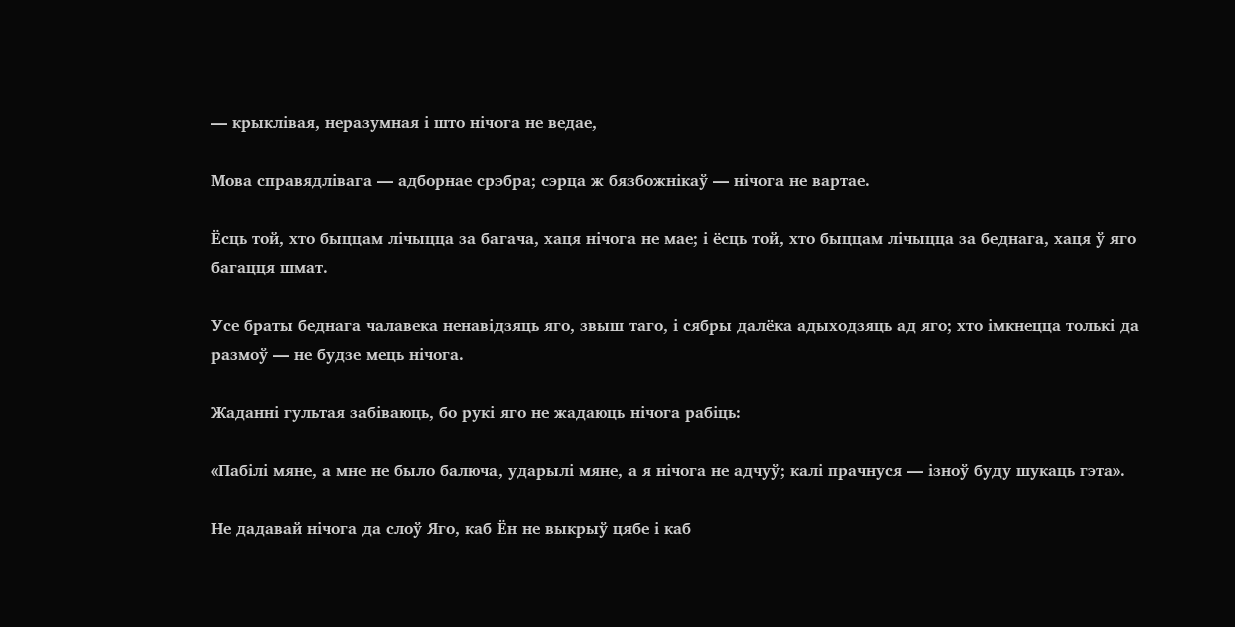— крыклівая, неразумная і што нічога не ведае,

Мова справядлівага — адборнае срэбра; сэрца ж бязбожнікаў — нічога не вартае.

Ёсць той, хто быццам лічыцца за багача, хаця нічога не мае; і ёсць той, хто быццам лічыцца за беднага, хаця ў яго багацця шмат.

Усе браты беднага чалавека ненавідзяць яго, звыш таго, і сябры далёка адыходзяць ад яго; хто імкнецца толькі да размоў — не будзе мець нічога.

Жаданні гультая забіваюць, бо рукі яго не жадаюць нічога рабіць:

«Пабілі мяне, а мне не было балюча, ударылі мяне, а я нічога не адчуў; калі прачнуся — ізноў буду шукаць гэта».

Не дадавай нічога да слоў Яго, каб Ён не выкрыў цябе і каб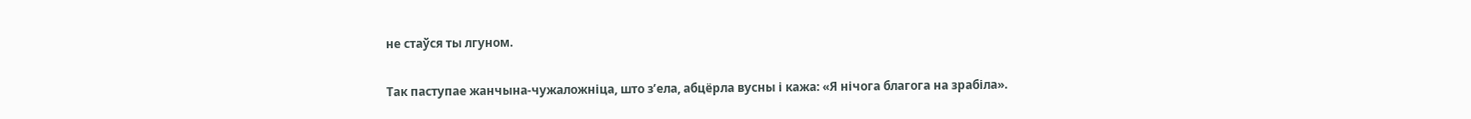не стаўся ты лгуном.

Так паступае жанчына-чужаложніца, што з’ела, абцёрла вусны і кажа: «Я нічога благога на зрабіла».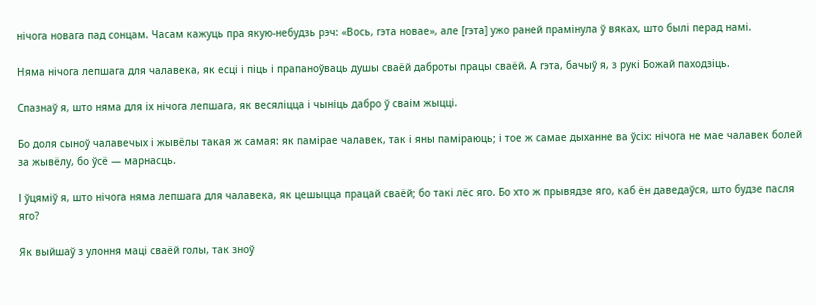нічога новага пад сонцам. Часам кажуць пра якую-небудзь рэч: «Вось, гэта новае», але [гэта] ужо раней прамінула ў вяках, што былі перад намі.

Няма нічога лепшага для чалавека, як есці і піць і прапаноўваць душы сваёй даброты працы сваёй. А гэта, бачыў я, з рукі Божай паходзіць.

Спазнаў я, што няма для іх нічога лепшага, як весяліцца і чыніць дабро ў сваім жыцці.

Бо доля сыноў чалавечых і жывёлы такая ж самая: як памірае чалавек, так і яны паміраюць; і тое ж самае дыханне ва ўсіх: нічога не мае чалавек болей за жывёлу, бо ўсё — марнасць.

І ўцяміў я, што нічога няма лепшага для чалавека, як цешыцца працай сваёй; бо такі лёс яго. Бо хто ж прывядзе яго, каб ён даведаўся, што будзе пасля яго?

Як выйшаў з улоння маці сваёй голы, так зноў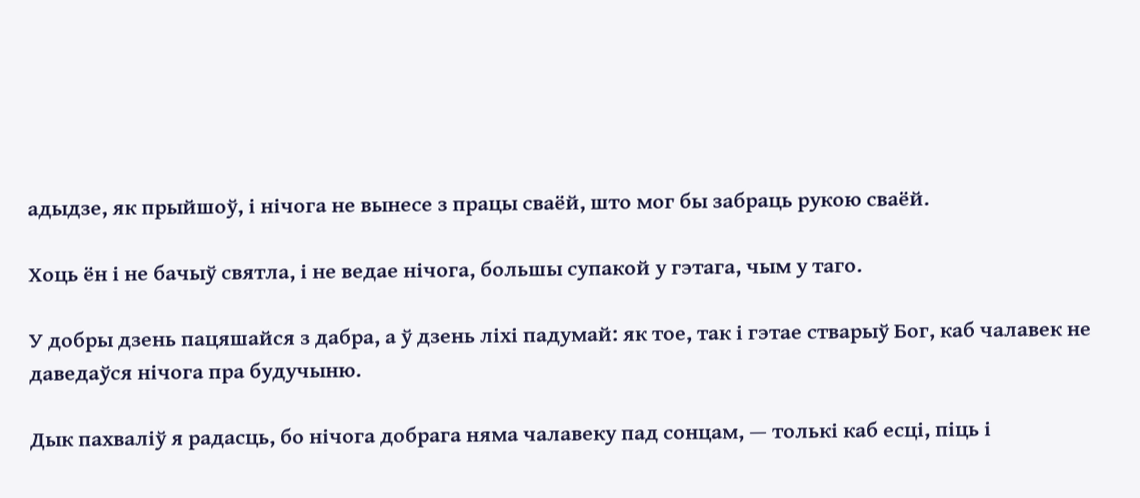адыдзе, як прыйшоў, і нічога не вынесе з працы сваёй, што мог бы забраць рукою сваёй.

Хоць ён і не бачыў святла, і не ведае нічога, большы супакой у гэтага, чым у таго.

У добры дзень пацяшайся з дабра, а ў дзень ліхі падумай: як тое, так і гэтае стварыў Бог, каб чалавек не даведаўся нічога пра будучыню.

Дык пахваліў я радасць, бо нічога добрага няма чалавеку пад сонцам, — толькі каб есці, піць і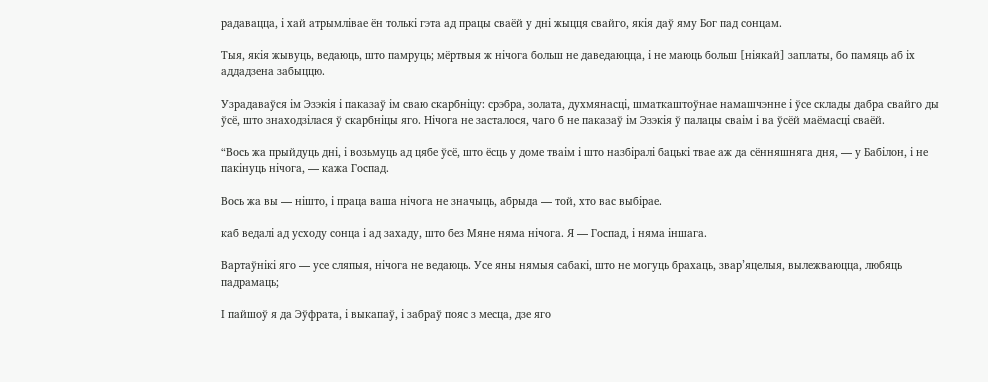радавацца, і хай атрымлівае ён толькі гэта ад працы сваёй у дні жыцця свайго, якія даў яму Бог пад сонцам.

Тыя, якія жывуць, ведаюць, што памруць; мёртвыя ж нічога больш не даведаюцца, і не маюць больш [ніякай] заплаты, бо памяць аб іх аддадзена забыццю.

Узрадаваўся ім Эзэкія і паказаў ім сваю скарбніцу: срэбра, золата, духмянасці, шматкаштоўнае намашчэнне і ўсе склады дабра свайго ды ўсё, што знаходзілася ў скарбніцы яго. Нічога не засталося, чаго б не паказаў ім Эзэкія ў палацы сваім і ва ўсёй маёмасці сваёй.

“Вось жа прыйдуць дні, і возьмуць ад цябе ўсё, што ёсць у доме тваім і што назбіралі бацькі твае аж да сённяшняга дня, — у Бабілон, і не пакінуць нічога, — кажа Госпад.

Вось жа вы — нішто, і праца ваша нічога не значыць, абрыда — той, хто вас выбірае.

каб ведалі ад усходу сонца і ад захаду, што без Мяне няма нічога. Я — Госпад, і няма іншага.

Вартаўнікі яго — усе сляпыя, нічога не ведаюць. Усе яны нямыя сабакі, што не могуць брахаць, звар’яцелыя, вылежваюцца, любяць падрамаць;

І пайшоў я да Эўфрата, і выкапаў, і забраў пояс з месца, дзе яго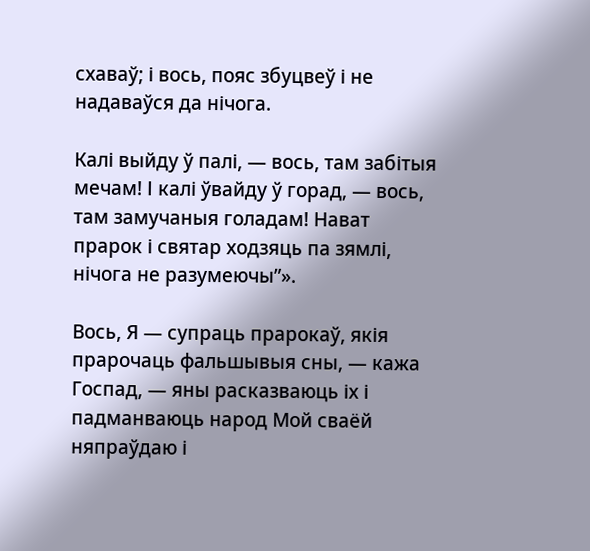схаваў; і вось, пояс збуцвеў і не надаваўся да нічога.

Калі выйду ў палі, — вось, там забітыя мечам! І калі ўвайду ў горад, — вось, там замучаныя голадам! Нават прарок і святар ходзяць па зямлі, нічога не разумеючы”».

Вось, Я — супраць прарокаў, якія прарочаць фальшывыя сны, — кажа Госпад, — яны расказваюць іх і падманваюць народ Мой сваёй няпраўдаю і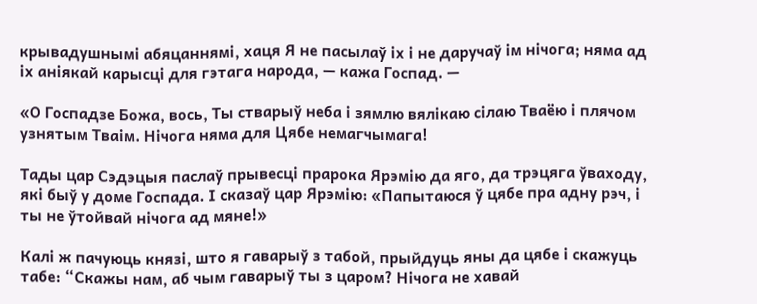крывадушнымі абяцаннямі, хаця Я не пасылаў іх і не даручаў ім нічога; няма ад іх аніякай карысці для гэтага народа, — кажа Госпад. —

«О Госпадзе Божа, вось, Ты стварыў неба і зямлю вялікаю сілаю Тваёю і плячом узнятым Тваім. Нічога няма для Цябе немагчымага!

Тады цар Сэдэцыя паслаў прывесці прарока Ярэмію да яго, да трэцяга ўваходу, які быў у доме Госпада. І сказаў цар Ярэмію: «Папытаюся ў цябе пра адну рэч, і ты не ўтойвай нічога ад мяне!»

Калі ж пачуюць князі, што я гаварыў з табой, прыйдуць яны да цябе і скажуць табе: “Скажы нам, аб чым гаварыў ты з царом? Нічога не хавай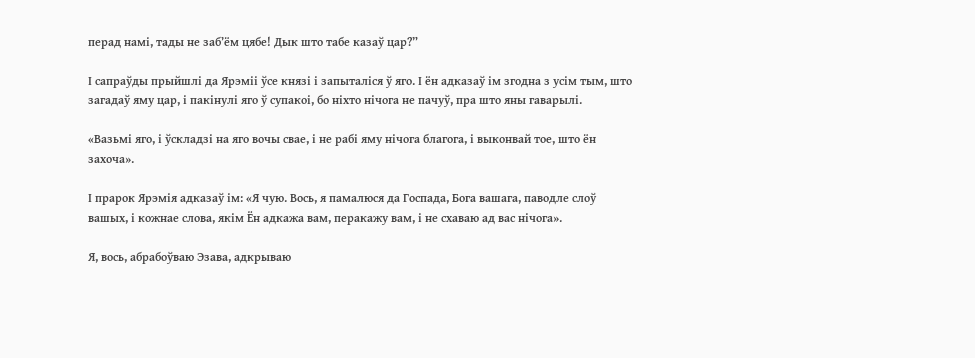перад намі, тады не заб’ём цябе! Дык што табе казаў цар?”

І сапраўды прыйшлі да Ярэміі ўсе князі і запыталіся ў яго. І ён адказаў ім згодна з усім тым, што загадаў яму цар, і пакінулі яго ў супакоі, бо ніхто нічога не пачуў, пра што яны гаварылі.

«Вазьмі яго, і ўскладзі на яго вочы свае, і не рабі яму нічога благога, і выконвай тое, што ён захоча».

І прарок Ярэмія адказаў ім: «Я чую. Вось, я памалюся да Госпада, Бога вашага, паводле слоў вашых, і кожнае слова, якім Ён адкажа вам, перакажу вам, і не схаваю ад вас нічога».

Я, вось, абрабоўваю Эзава, адкрываю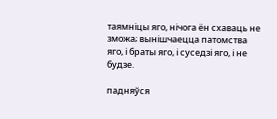таямніцы яго, нічога ён схаваць не зможа; вынішчаецца патомства яго, і браты яго, і суседзі яго, і не будзе.

падняўся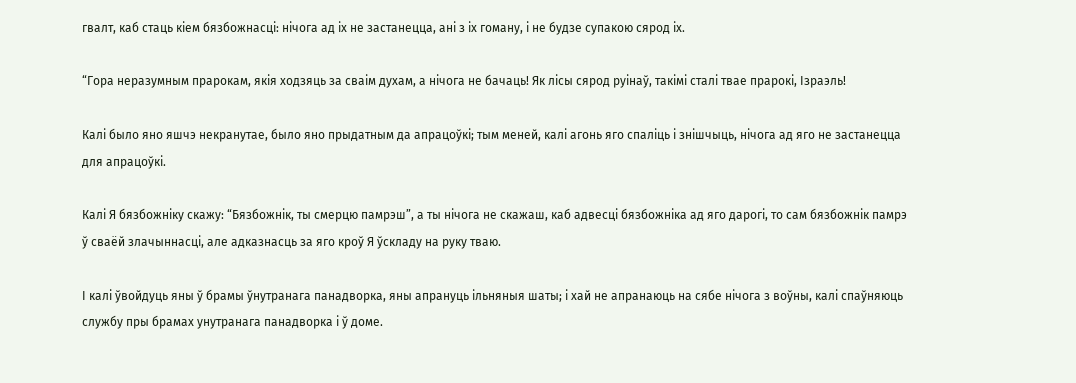гвалт, каб стаць кіем бязбожнасці: нічога ад іх не застанецца, ані з іх гоману, і не будзе супакою сярод іх.

“Гора неразумным прарокам, якія ходзяць за сваім духам, а нічога не бачаць! Як лісы сярод руінаў, такімі сталі твае прарокі, Ізраэль!

Калі было яно яшчэ некранутае, было яно прыдатным да апрацоўкі; тым меней, калі агонь яго спаліць і знішчыць, нічога ад яго не застанецца для апрацоўкі.

Калі Я бязбожніку скажу: “Бязбожнік, ты смерцю памрэш”, а ты нічога не скажаш, каб адвесці бязбожніка ад яго дарогі, то сам бязбожнік памрэ ў сваёй злачыннасці, але адказнасць за яго кроў Я ўскладу на руку тваю.

І калі ўвойдуць яны ў брамы ўнутранага панадворка, яны апрануць ільняныя шаты; і хай не апранаюць на сябе нічога з воўны, калі спаўняюць службу пры брамах унутранага панадворка і ў доме.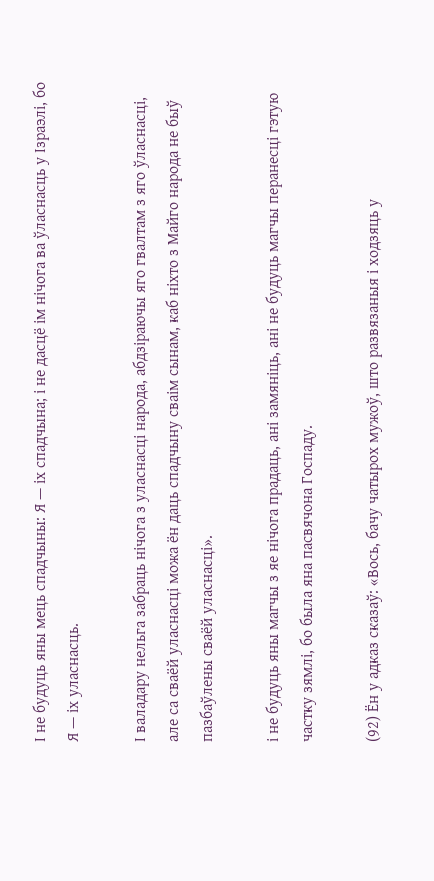І не будуць яны мець спадчыны: Я — іх спадчына; і не дасцё ім нічога ва ўласнасць у Ізраэлі, бо Я — іх уласнасць.

І валадару нельга забраць нічога з уласнасці народа, абдзіраючы яго гвалтам з яго ўласнасці, але са сваёй уласнасці можа ён даць спадчыну сваім сынам, каб ніхто з Майго народа не быў пазбаўлены сваёй уласнасці».

і не будуць яны магчы з яе нічога прадаць, ані замяніць, ані не будуць магчы перанесці гэтую частку зямлі, бо была яна пасвячона Госпаду.

(92) Ён у адказ сказаў: «Вось, бачу чатырох мужоў, што развязаныя і ходзяць у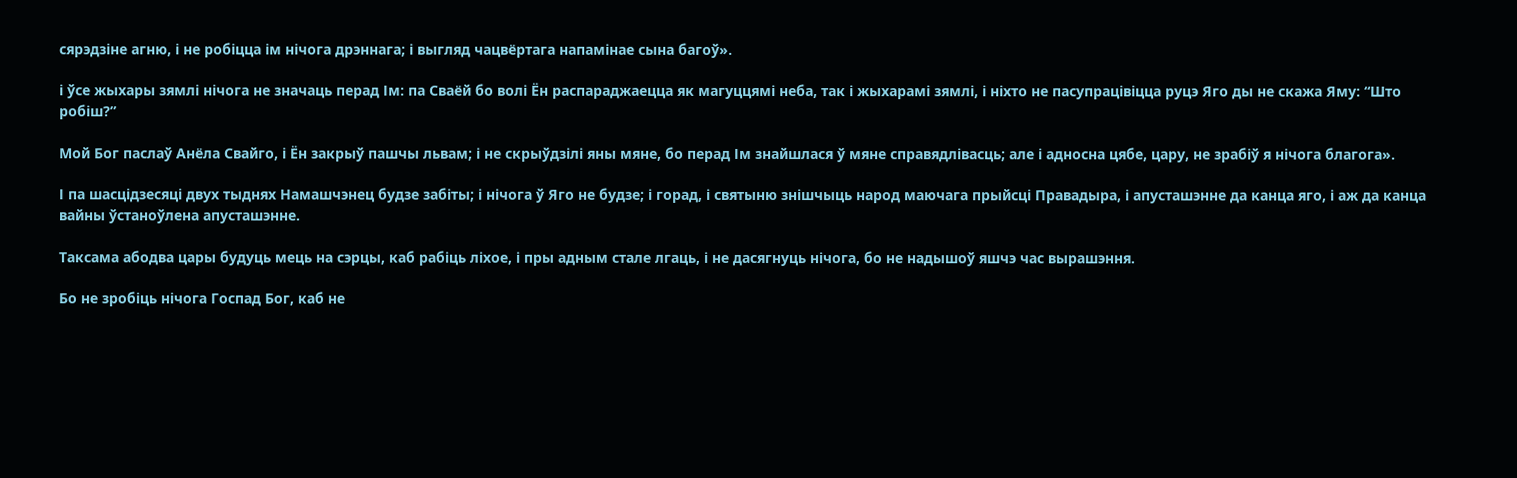сярэдзіне агню, і не робіцца ім нічога дрэннага; і выгляд чацвёртага напамінае сына багоў».

і ўсе жыхары зямлі нічога не значаць перад Ім: па Сваёй бо волі Ён распараджаецца як магуццямі неба, так і жыхарамі зямлі, і ніхто не пасупрацівіцца руцэ Яго ды не скажа Яму: “Што робіш?”

Мой Бог паслаў Анёла Свайго, і Ён закрыў пашчы львам; і не скрыўдзілі яны мяне, бо перад Ім знайшлася ў мяне справядлівасць; але і адносна цябе, цару, не зрабіў я нічога благога».

І па шасцідзесяці двух тыднях Намашчэнец будзе забіты; і нічога ў Яго не будзе; і горад, і святыню знішчыць народ маючага прыйсці Правадыра, і апусташэнне да канца яго, і аж да канца вайны ўстаноўлена апусташэнне.

Таксама абодва цары будуць мець на сэрцы, каб рабіць ліхое, і пры адным стале лгаць, і не дасягнуць нічога, бо не надышоў яшчэ час вырашэння.

Бо не зробіць нічога Госпад Бог, каб не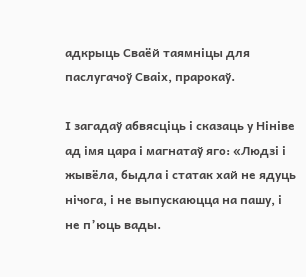адкрыць Сваёй таямніцы для паслугачоў Сваіх, прарокаў.

І загадаў абвясціць і сказаць у Нініве ад імя цара і магнатаў яго: «Людзі і жывёла, быдла і статак хай не ядуць нічога, і не выпускаюцца на пашу, і не п’юць вады.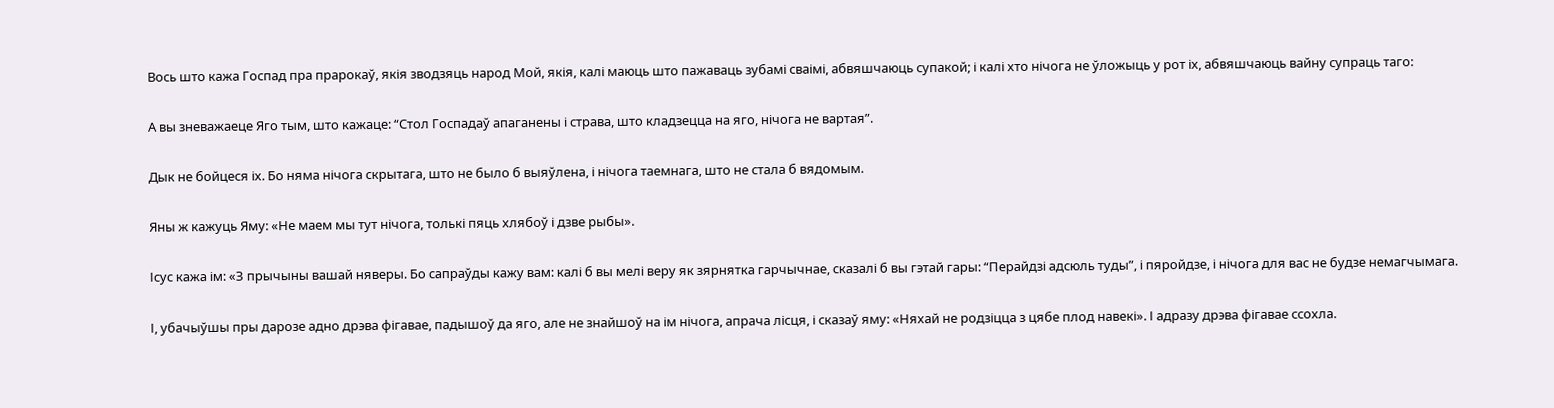Вось што кажа Госпад пра прарокаў, якія зводзяць народ Мой, якія, калі маюць што пажаваць зубамі сваімі, абвяшчаюць супакой; і калі хто нічога не ўложыць у рот іх, абвяшчаюць вайну супраць таго:

А вы зневажаеце Яго тым, што кажаце: “Стол Госпадаў апаганены і страва, што кладзецца на яго, нічога не вартая”.

Дык не бойцеся іх. Бо няма нічога скрытага, што не было б выяўлена, і нічога таемнага, што не стала б вядомым.

Яны ж кажуць Яму: «Не маем мы тут нічога, толькі пяць хлябоў і дзве рыбы».

Ісус кажа ім: «З прычыны вашай няверы. Бо сапраўды кажу вам: калі б вы мелі веру як зярнятка гарчычнае, сказалі б вы гэтай гары: “Перайдзі адсюль туды”, і пяройдзе, і нічога для вас не будзе немагчымага.

І, убачыўшы пры дарозе адно дрэва фігавае, падышоў да яго, але не знайшоў на ім нічога, апрача лісця, і сказаў яму: «Няхай не родзіцца з цябе плод навекі». І адразу дрэва фігавае ссохла.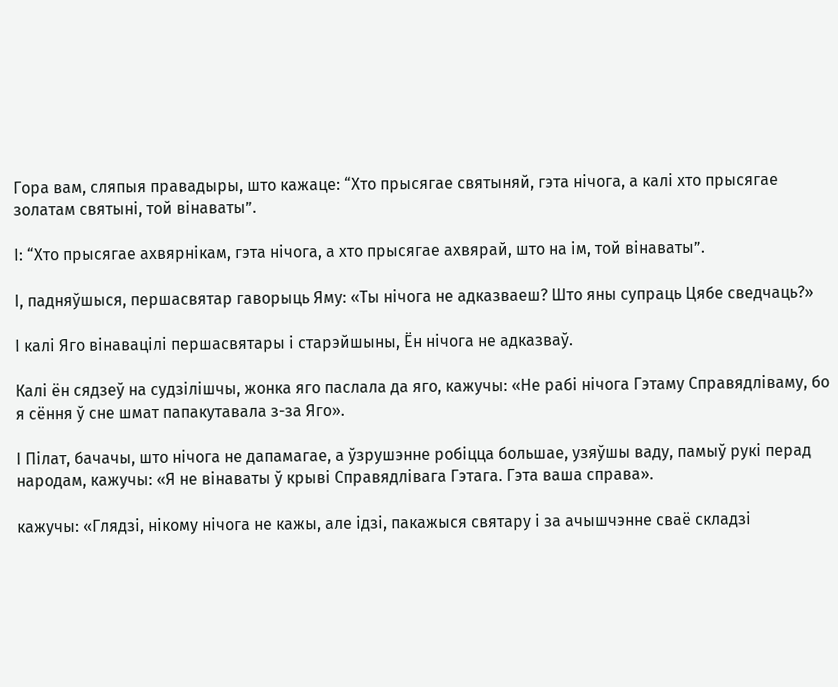Гора вам, сляпыя правадыры, што кажаце: “Хто прысягае святыняй, гэта нічога, а калі хто прысягае золатам святыні, той вінаваты”.

І: “Хто прысягае ахвярнікам, гэта нічога, а хто прысягае ахвярай, што на ім, той вінаваты”.

І, падняўшыся, першасвятар гаворыць Яму: «Ты нічога не адказваеш? Што яны супраць Цябе сведчаць?»

І калі Яго вінавацілі першасвятары і старэйшыны, Ён нічога не адказваў.

Калі ён сядзеў на судзілішчы, жонка яго паслала да яго, кажучы: «Не рабі нічога Гэтаму Справядліваму, бо я сёння ў сне шмат папакутавала з-за Яго».

І Пілат, бачачы, што нічога не дапамагае, а ўзрушэнне робіцца большае, узяўшы ваду, памыў рукі перад народам, кажучы: «Я не вінаваты ў крыві Справядлівага Гэтага. Гэта ваша справа».

кажучы: «Глядзі, нікому нічога не кажы, але ідзі, пакажыся святару і за ачышчэнне сваё складзі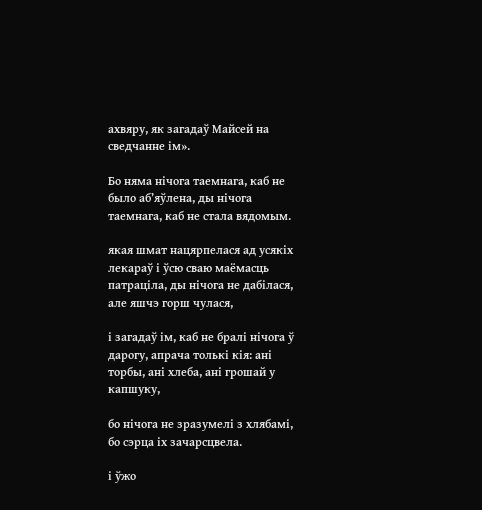ахвяру, як загадаў Майсей на сведчанне ім».

Бо няма нічога таемнага, каб не было аб’яўлена, ды нічога таемнага, каб не стала вядомым.

якая шмат нацярпелася ад усякіх лекараў і ўсю сваю маёмасць патраціла, ды нічога не дабілася, але яшчэ горш чулася,

і загадаў ім, каб не бралі нічога ў дарогу, апрача толькі кія: ані торбы, ані хлеба, ані грошай у капшуку,

бо нічога не зразумелі з хлябамі, бо сэрца іх зачарсцвела.

і ўжо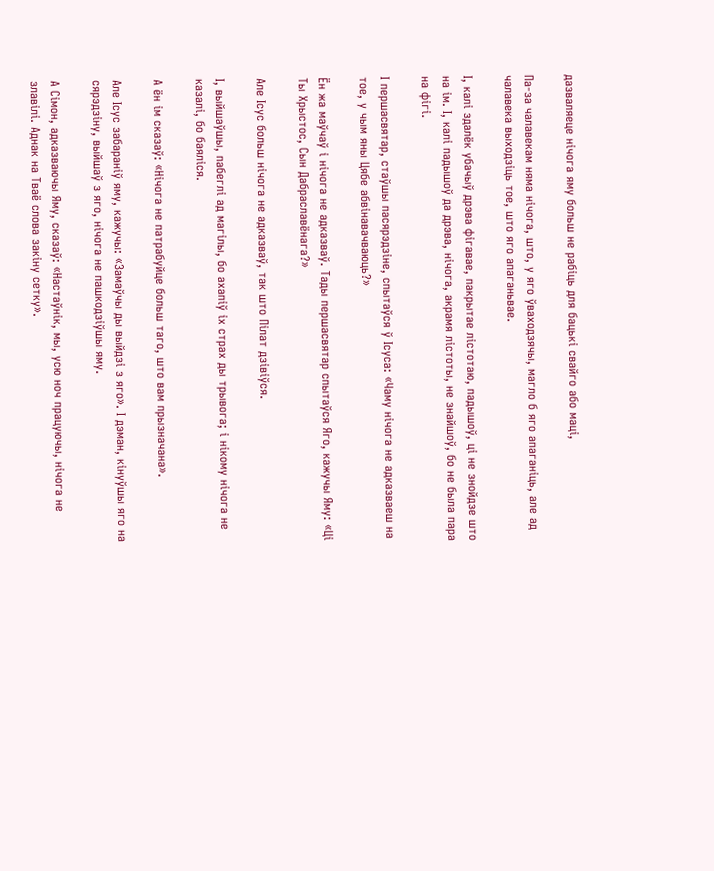дазваляеце нічога яму больш не рабіць для бацькі свайго або маці,

Па-за чалавекам няма нічога, што, у яго ўваходзячы, магло б яго апаганіць, але ад чалавека выходзіць тое, што яго апаганьвае.

І, калі здалёк убачыў дрэва фігавае, пакрытае лістотаю, падышоў, ці не знойдзе што на ім. І, калі падышоў да дрэва, нічога, акрамя лістоты, не знайшоў, бо не была пара на фігі.

І першасвятар, стаўшы пасярэдзіне, спытаўся ў Ісуса: «Чаму нічога не адказваеш на тое, у чым яны Цябе абвінавачваюць?»

Ён жа маўчаў і нічога не адказваў. Тады першасвятар спытаўся Яго, кажучы Яму: «Ці Ты Хрыстос, Сын Дабраславёнага?»

Але Ісус больш нічога не адказваў, так што Пілат дзівіўся.

І, выйшаўшы, пабеглі ад магілы, бо ахапіў іх страх ды трывога; і нікому нічога не казалі, бо баяліся.

А ён ім сказаў: «Нічога не патрабуйце больш таго, што вам прызначана».

Але Ісус забараніў яму, кажучы: «Замаўчы ды выйдзі з яго». І дэман, кінуўшы яго на сярэдзіну, выйшаў з яго, нічога не пашкодзіўшы яму.

А Сімон, адказваючы Яму, сказаў: «Настаўнік, мы, усю ноч працуючы, нічога не злавілі. Аднак на Тваё слова закіну сетку».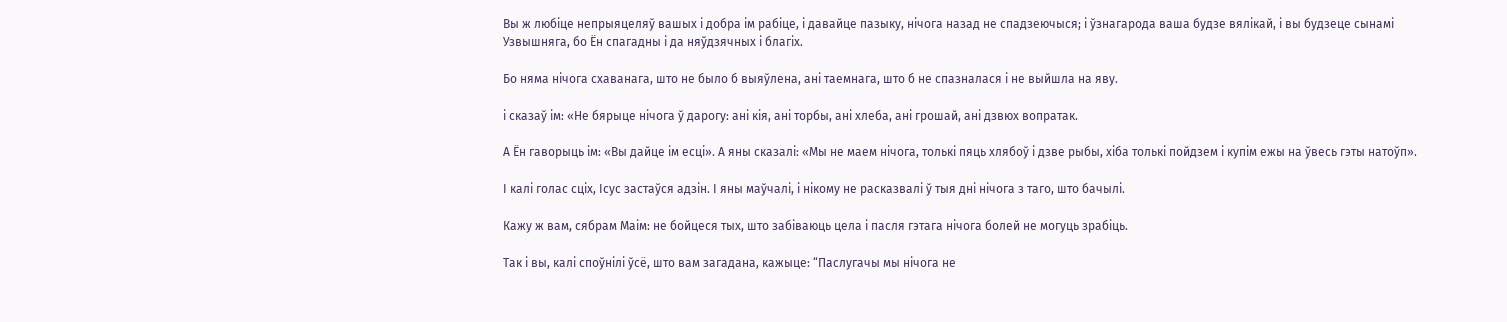Вы ж любіце непрыяцеляў вашых і добра ім рабіце, і давайце пазыку, нічога назад не спадзеючыся; і ўзнагарода ваша будзе вялікай, і вы будзеце сынамі Узвышняга, бо Ён спагадны і да няўдзячных і благіх.

Бо няма нічога схаванага, што не было б выяўлена, ані таемнага, што б не спазналася і не выйшла на яву.

і сказаў ім: «Не бярыце нічога ў дарогу: ані кія, ані торбы, ані хлеба, ані грошай, ані дзвюх вопратак.

А Ён гаворыць ім: «Вы дайце ім есці». А яны сказалі: «Мы не маем нічога, толькі пяць хлябоў і дзве рыбы, хіба толькі пойдзем і купім ежы на ўвесь гэты натоўп».

І калі голас сціх, Ісус застаўся адзін. І яны маўчалі, і нікому не расказвалі ў тыя дні нічога з таго, што бачылі.

Кажу ж вам, сябрам Маім: не бойцеся тых, што забіваюць цела і пасля гэтага нічога болей не могуць зрабіць.

Так і вы, калі споўнілі ўсё, што вам загадана, кажыце: “Паслугачы мы нічога не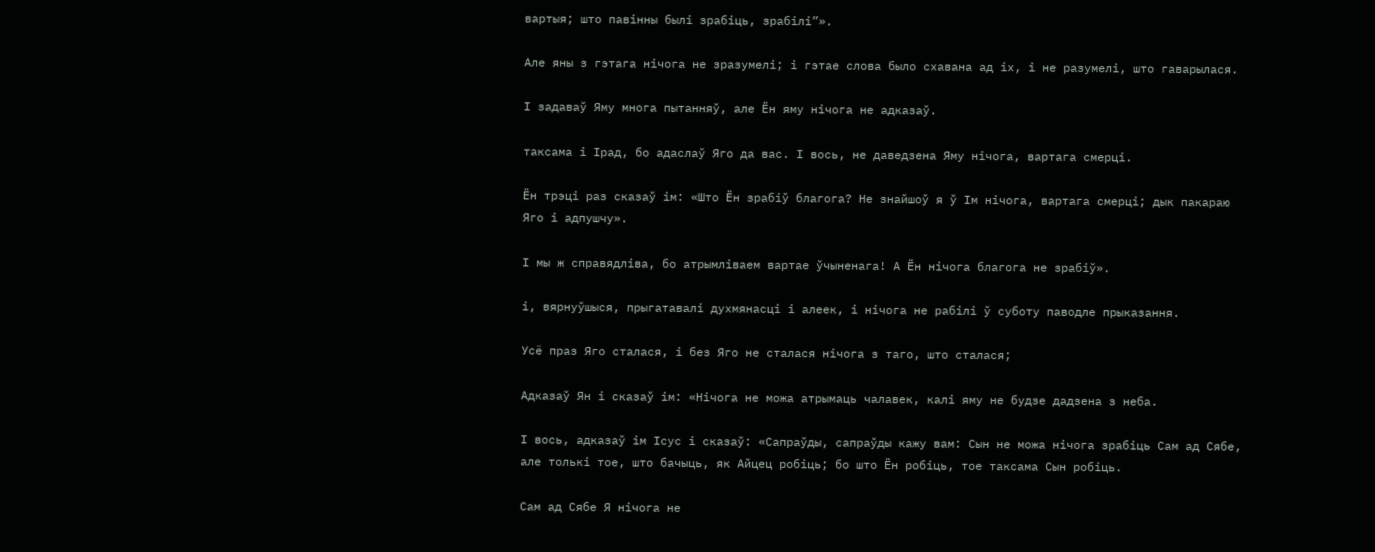вартыя; што павінны былі зрабіць, зрабілі”».

Але яны з гэтага нічога не зразумелі; і гэтае слова было схавана ад іх, і не разумелі, што гаварылася.

І задаваў Яму многа пытанняў, але Ён яму нічога не адказаў.

таксама і Ірад, бо адаслаў Яго да вас. І вось, не даведзена Яму нічога, вартага смерці.

Ён трэці раз сказаў ім: «Што Ён зрабіў благога? Не знайшоў я ў Ім нічога, вартага смерці; дык пакараю Яго і адпушчу».

І мы ж справядліва, бо атрымліваем вартае ўчыненага! А Ён нічога благога не зрабіў».

і, вярнуўшыся, прыгатавалі духмянасці і алеек, і нічога не рабілі ў суботу паводле прыказання.

Усё праз Яго сталася, і без Яго не сталася нічога з таго, што сталася;

Адказаў Ян і сказаў ім: «Нічога не можа атрымаць чалавек, калі яму не будзе дадзена з неба.

І вось, адказаў ім Ісус і сказаў: «Сапраўды, сапраўды кажу вам: Сын не можа нічога зрабіць Сам ад Сябе, але толькі тое, што бачыць, як Айцец робіць; бо што Ён робіць, тое таксама Сын робіць.

Сам ад Сябе Я нічога не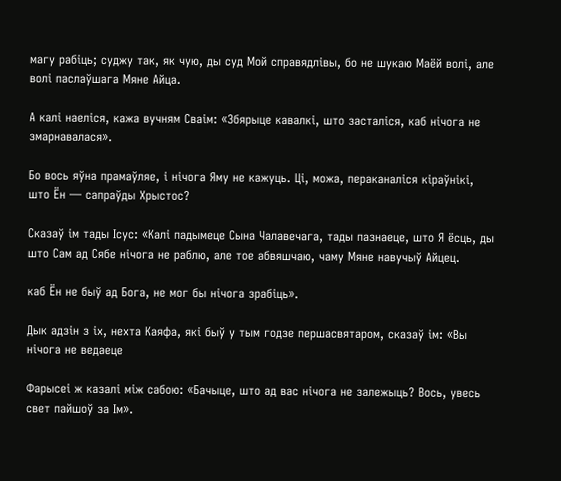магу рабіць; суджу так, як чую, ды суд Мой справядлівы, бо не шукаю Маёй волі, але волі паслаўшага Мяне Айца.

А калі наеліся, кажа вучням Сваім: «Збярыце кавалкі, што засталіся, каб нічога не змарнавалася».

Бо вось яўна прамаўляе, і нічога Яму не кажуць. Ці, можа, пераканаліся кіраўнікі, што Ён — сапраўды Хрыстос?

Сказаў ім тады Ісус: «Калі падымеце Сына Чалавечага, тады пазнаеце, што Я ёсць, ды што Сам ад Сябе нічога не раблю, але тое абвяшчаю, чаму Мяне навучыў Айцец.

каб Ён не быў ад Бога, не мог бы нічога зрабіць».

Дык адзін з іх, нехта Каяфа, які быў у тым годзе першасвятаром, сказаў ім: «Вы нічога не ведаеце

Фарысеі ж казалі між сабою: «Бачыце, што ад вас нічога не залежыць? Вось, увесь свет пайшоў за Ім».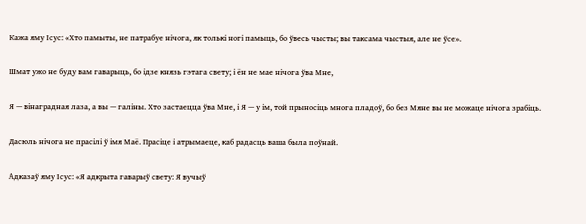Кажа яму Ісус: «Хто памыты, не патрабуе нічога, як толькі ногі памыць, бо ўвесь чысты; вы таксама чыстыя, але не ўсе».

Шмат ужо не буду вам гаварыць, бо ідзе князь гэтага свету; і ён не мае нічога ўва Мне,

Я — вінаградная лаза, а вы — галіны. Хто застаецца ўва Мне, і Я — у ім, той прыносіць многа пладоў, бо без Мяне вы не можаце нічога зрабіць.

Дасюль нічога не прасілі ў імя Маё. Прасіце і атрымаеце, каб радасць ваша была поўнай.

Адказаў яму Ісус: «Я адкрыта гаварыў свету: Я вучыў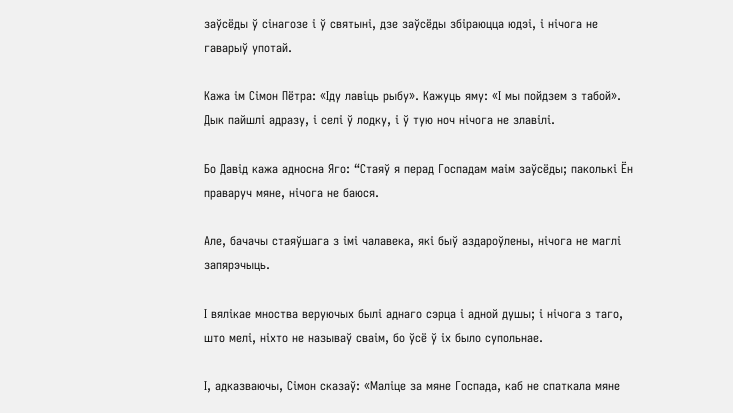заўсёды ў сінагозе і ў святыні, дзе заўсёды збіраюцца юдэі, і нічога не гаварыў употай.

Кажа ім Сімон Пётра: «Іду лавіць рыбу». Кажуць яму: «І мы пойдзем з табой». Дык пайшлі адразу, і селі ў лодку, і ў тую ноч нічога не злавілі.

Бо Давід кажа адносна Яго: “Стаяў я перад Госпадам маім заўсёды; паколькі Ён праваруч мяне, нічога не баюся.

Але, бачачы стаяўшага з імі чалавека, які быў аздароўлены, нічога не маглі запярэчыць.

І вялікае мноства веруючых былі аднаго сэрца і адной душы; і нічога з таго, што мелі, ніхто не называў сваім, бо ўсё ў іх было супольнае.

І, адказваючы, Сімон сказаў: «Маліце за мяне Госпада, каб не спаткала мяне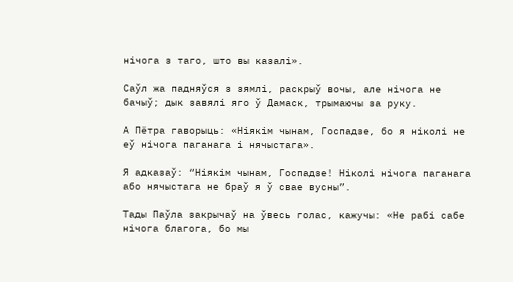нічога з таго, што вы казалі».

Саўл жа падняўся з зямлі, раскрыў вочы, але нічога не бачыў; дык завялі яго ў Дамаск, трымаючы за руку.

А Пётра гаворыць: «Ніякім чынам, Госпадзе, бо я ніколі не еў нічога паганага і нячыстага».

Я адказаў: “Ніякім чынам, Госпадзе! Ніколі нічога паганага або нячыстага не браў я ў свае вусны”.

Тады Паўла закрычаў на ўвесь голас, кажучы: «Не рабі сабе нічога благога, бо мы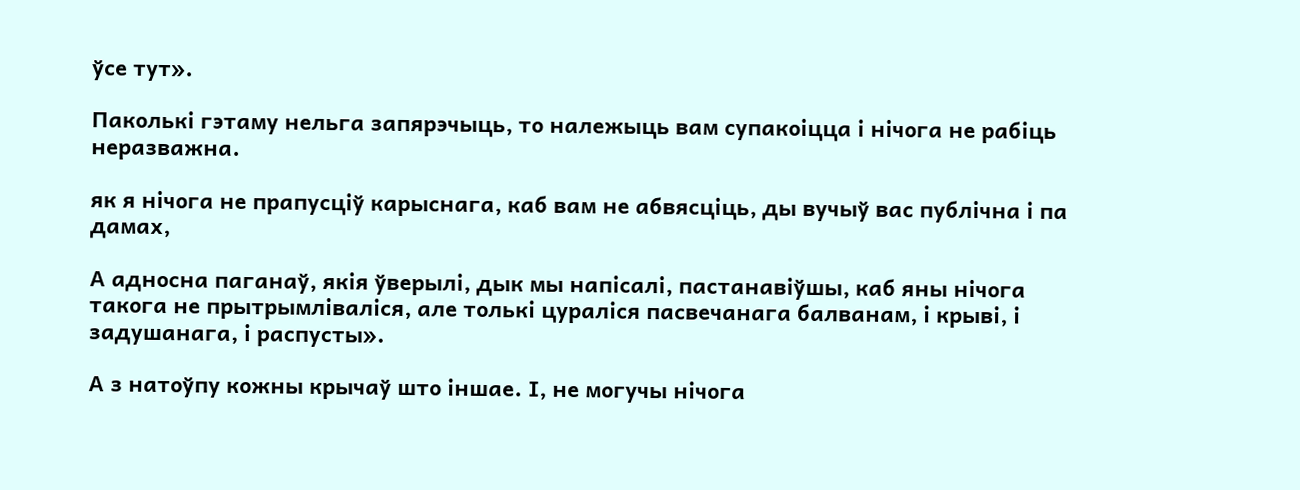ўсе тут».

Паколькі гэтаму нельга запярэчыць, то належыць вам супакоіцца і нічога не рабіць неразважна.

як я нічога не прапусціў карыснага, каб вам не абвясціць, ды вучыў вас публічна і па дамах,

А адносна паганаў, якія ўверылі, дык мы напісалі, пастанавіўшы, каб яны нічога такога не прытрымліваліся, але толькі цураліся пасвечанага балванам, і крыві, і задушанага, і распусты».

А з натоўпу кожны крычаў што іншае. І, не могучы нічога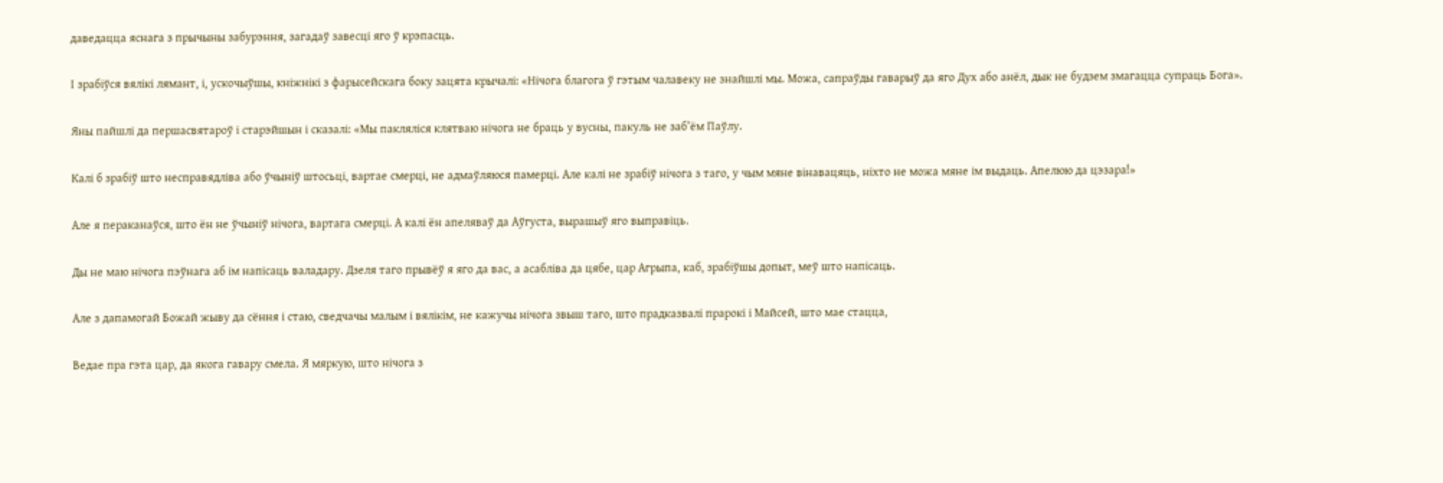даведацца яснага з прычыны забурэння, загадаў завесці яго ў крэпасць.

І зрабіўся вялікі лямант, і, ускочыўшы, кніжнікі з фарысейскага боку зацята крычалі: «Нічога благога ў гэтым чалавеку не знайшлі мы. Можа, сапраўды гаварыў да яго Дух або анёл, дык не будзем змагацца супраць Бога».

Яны пайшлі да першасвятароў і старэйшын і сказалі: «Мы пакляліся клятваю нічога не браць у вусны, пакуль не заб’ём Паўлу.

Калі б зрабіў што несправядліва або ўчыніў штосьці, вартае смерці, не адмаўляюся памерці. Але калі не зрабіў нічога з таго, у чым мяне вінавацяць, ніхто не можа мяне ім выдаць. Апелюю да цэзара!»

Але я пераканаўся, што ён не ўчыніў нічога, вартага смерці. А калі ён апеляваў да Аўгуста, вырашыў яго выправіць.

Ды не маю нічога пэўнага аб ім напісаць валадару. Дзеля таго прывёў я яго да вас, а асабліва да цябе, цар Агрыпа, каб, зрабіўшы допыт, меў што напісаць.

Але з дапамогай Божай жыву да сёння і стаю, сведчачы малым і вялікім, не кажучы нічога звыш таго, што прадказвалі прарокі і Майсей, што мае стацца,

Ведае пра гэта цар, да якога гавару смела. Я мяркую, што нічога з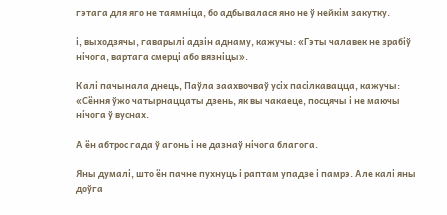гэтага для яго не таямніца, бо адбывалася яно не ў нейкім закутку.

і, выходзячы, гаварылі адзін аднаму, кажучы: «Гэты чалавек не зрабіў нічога, вартага смерці або вязніцы».

Калі пачынала днець, Паўла заахвочваў усіх пасілкавацца, кажучы: «Сёння ўжо чатырнаццаты дзень, як вы чакаеце, посцячы і не маючы нічога ў вуснах.

А ён абтрос гада ў агонь і не дазнаў нічога благога.

Яны думалі, што ён пачне пухнуць і раптам упадзе і памрэ. Але калі яны доўга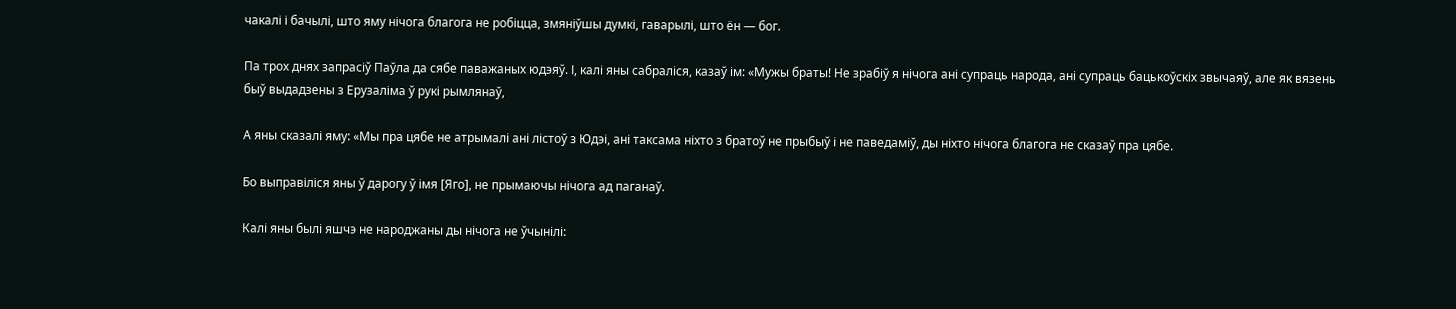чакалі і бачылі, што яму нічога благога не робіцца, змяніўшы думкі, гаварылі, што ён — бог.

Па трох днях запрасіў Паўла да сябе паважаных юдэяў. І, калі яны сабраліся, казаў ім: «Мужы браты! Не зрабіў я нічога ані супраць народа, ані супраць бацькоўскіх звычаяў, але як вязень быў выдадзены з Ерузаліма ў рукі рымлянаў,

А яны сказалі яму: «Мы пра цябе не атрымалі ані лістоў з Юдэі, ані таксама ніхто з братоў не прыбыў і не паведаміў, ды ніхто нічога благога не сказаў пра цябе.

Бо выправіліся яны ў дарогу ў імя [Яго], не прымаючы нічога ад паганаў.

Калі яны былі яшчэ не народжаны ды нічога не ўчынілі: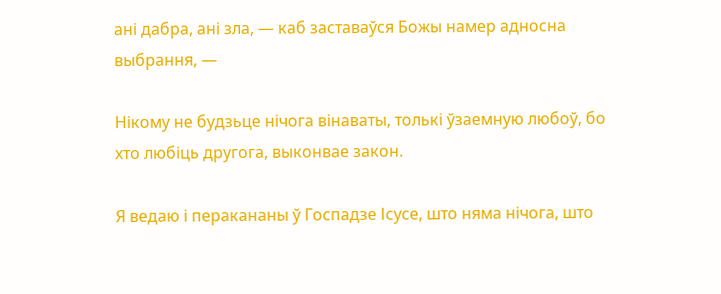ані дабра, ані зла, — каб заставаўся Божы намер адносна выбрання, —

Нікому не будзьце нічога вінаваты, толькі ўзаемную любоў, бо хто любіць другога, выконвае закон.

Я ведаю і перакананы ў Госпадзе Ісусе, што няма нічога, што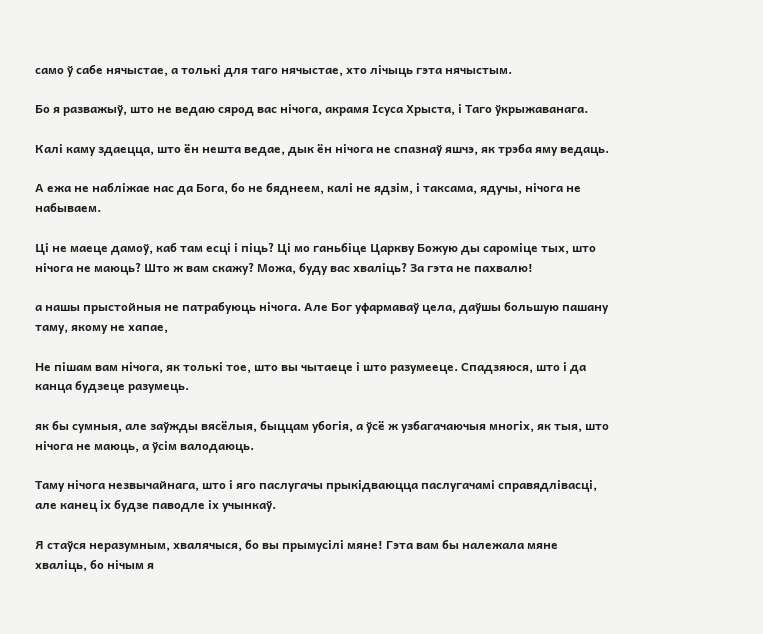само ў сабе нячыстае, а толькі для таго нячыстае, хто лічыць гэта нячыстым.

Бо я разважыў, што не ведаю сярод вас нічога, акрамя Ісуса Хрыста, і Таго ўкрыжаванага.

Калі каму здаецца, што ён нешта ведае, дык ён нічога не спазнаў яшчэ, як трэба яму ведаць.

А ежа не набліжае нас да Бога, бо не бяднеем, калі не ядзім, і таксама, ядучы, нічога не набываем.

Ці не маеце дамоў, каб там есці і піць? Ці мо ганьбіце Царкву Божую ды сароміце тых, што нічога не маюць? Што ж вам скажу? Можа, буду вас хваліць? За гэта не пахвалю!

а нашы прыстойныя не патрабуюць нічога. Але Бог уфармаваў цела, даўшы большую пашану таму, якому не хапае,

Не пішам вам нічога, як толькі тое, што вы чытаеце і што разумееце. Спадзяюся, што і да канца будзеце разумець.

як бы сумныя, але заўжды вясёлыя, быццам убогія, а ўсё ж узбагачаючыя многіх, як тыя, што нічога не маюць, а ўсім валодаюць.

Таму нічога незвычайнага, што і яго паслугачы прыкідваюцца паслугачамі справядлівасці, але канец іх будзе паводле іх учынкаў.

Я стаўся неразумным, хвалячыся, бо вы прымусілі мяне! Гэта вам бы належала мяне хваліць, бо нічым я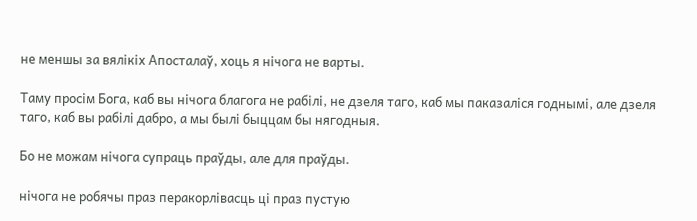не меншы за вялікіх Апосталаў, хоць я нічога не варты.

Таму просім Бога, каб вы нічога благога не рабілі, не дзеля таго, каб мы паказаліся годнымі, але дзеля таго, каб вы рабілі дабро, а мы былі быццам бы нягодныя.

Бо не можам нічога супраць праўды, але для праўды.

нічога не робячы праз перакорлівасць ці праз пустую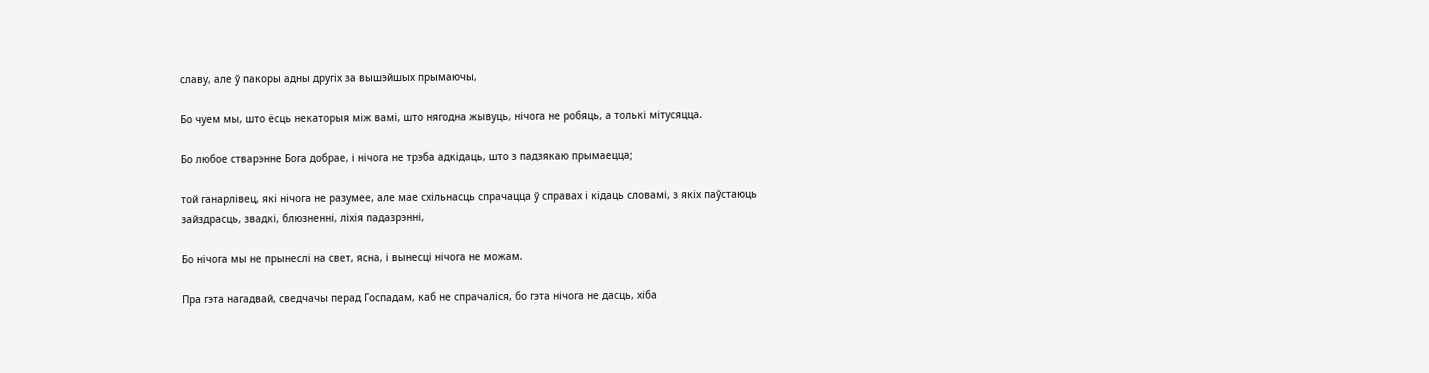славу, але ў пакоры адны другіх за вышэйшых прымаючы,

Бо чуем мы, што ёсць некаторыя між вамі, што нягодна жывуць, нічога не робяць, а толькі мітусяцца.

Бо любое стварэнне Бога добрае, і нічога не трэба адкідаць, што з падзякаю прымаецца;

той ганарлівец, які нічога не разумее, але мае схільнасць спрачацца ў справах і кідаць словамі, з якіх паўстаюць зайздрасць, звадкі, блюзненні, ліхія падазрэнні,

Бо нічога мы не прынеслі на свет, ясна, і вынесці нічога не можам.

Пра гэта нагадвай, сведчачы перад Госпадам, каб не спрачаліся, бо гэта нічога не дасць, хіба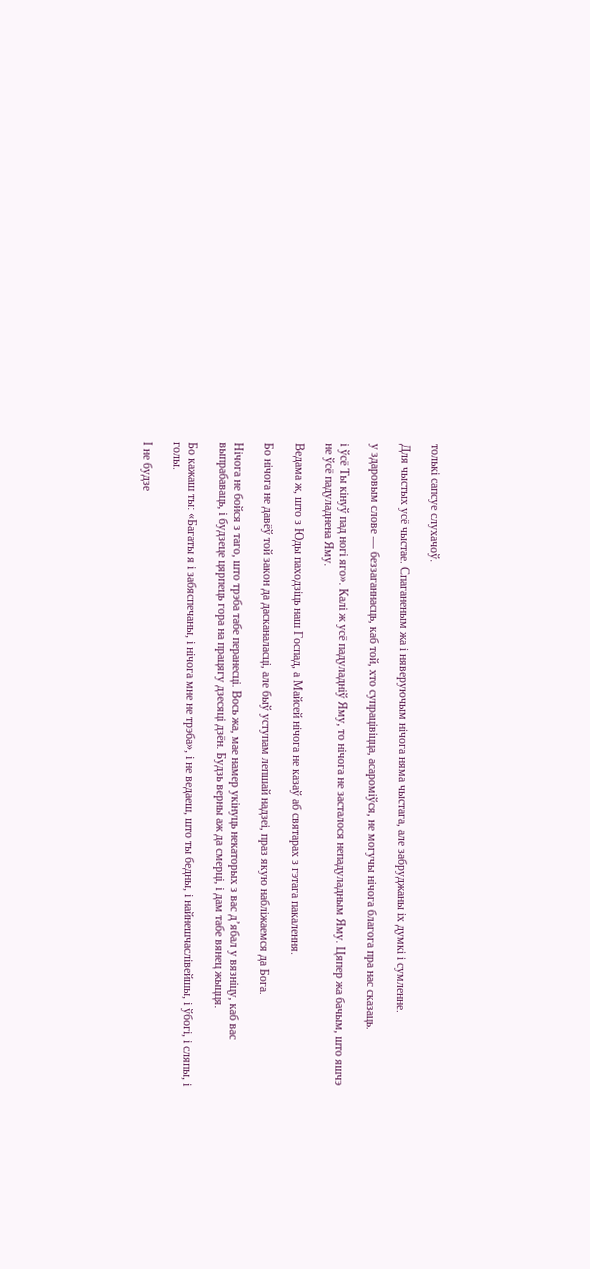толькі сапсуе слухачоў.

Для чыстых усё чыстае. Спаганеным жа і няверуючым нічога няма чыстага, але забруджаны іх думкі і сумленне.

у здаровым слове — беззаганнасць, каб той, хто супрацівіцца, асароміўся, не могучы нічога благога пра нас сказаць.

і ўсё Ты кінуў пад ногі яго». Калі ж усё падуладніў Яму, то нічога не засталося непадуладным Яму. Цяпер жа бачым, што яшчэ не ўсё падуладнена Яму.

Ведама ж, што з Юды паходзіць наш Госпад, а Майсей нічога не казаў аб святарах з гэтага пакалення.

Бо нічога не давёў той закон да дасканаласці, але быў уступам лепшай надзеі, праз якую набліжаемся да Бога.

Нічога не бойся з таго, што трэба табе перанесці. Вось жа, мае намер укінуць некаторых з вас д’ябал у вязніцу, каб вас выпрабаваць, і будзеце цярпець гора на працягу дзесяці дзён. Будзь верны аж да смерці, і дам табе вянец жыцця.

Бо кажаш ты: «Багаты я і забяспечаны, і нічога мне не трэба», і не ведаеш, што ты бедны, і найнешчаслівейшы, і ўбогі, і сляпы, і голы.

І не будзе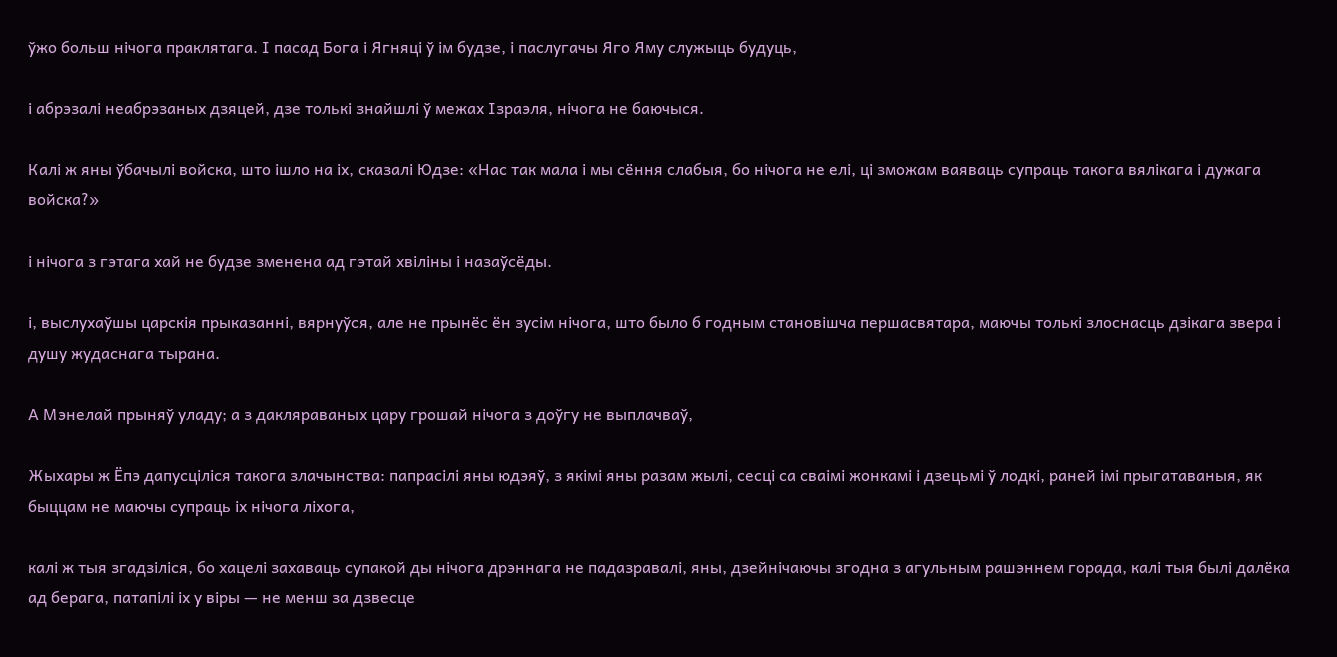ўжо больш нічога праклятага. І пасад Бога і Ягняці ў ім будзе, і паслугачы Яго Яму служыць будуць,

і абрэзалі неабрэзаных дзяцей, дзе толькі знайшлі ў межах Ізраэля, нічога не баючыся.

Калі ж яны ўбачылі войска, што ішло на іх, сказалі Юдзе: «Нас так мала і мы сёння слабыя, бо нічога не елі, ці зможам ваяваць супраць такога вялікага і дужага войска?»

і нічога з гэтага хай не будзе зменена ад гэтай хвіліны і назаўсёды.

і, выслухаўшы царскія прыказанні, вярнуўся, але не прынёс ён зусім нічога, што было б годным становішча першасвятара, маючы толькі злоснасць дзікага звера і душу жудаснага тырана.

А Мэнелай прыняў уладу; а з дакляраваных цару грошай нічога з доўгу не выплачваў,

Жыхары ж Ёпэ дапусціліся такога злачынства: папрасілі яны юдэяў, з якімі яны разам жылі, сесці са сваімі жонкамі і дзецьмі ў лодкі, раней імі прыгатаваныя, як быццам не маючы супраць іх нічога ліхога,

калі ж тыя згадзіліся, бо хацелі захаваць супакой ды нічога дрэннага не падазравалі, яны, дзейнічаючы згодна з агульным рашэннем горада, калі тыя былі далёка ад берага, патапілі іх у віры — не менш за дзвесце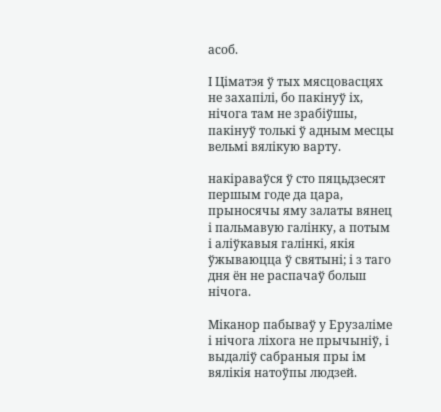асоб.

І Ціматэя ў тых мясцовасцях не захапілі, бо пакінуў іх, нічога там не зрабіўшы, пакінуў толькі ў адным месцы вельмі вялікую варту.

накіраваўся ў сто пяцьдзесят першым годе да цара, прыносячы яму залаты вянец і пальмавую галінку, а потым і аліўкавыя галінкі, якія ўжываюцца ў святыні; і з таго дня ён не распачаў больш нічога.

Міканор пабываў у Ерузаліме і нічога ліхога не прычыніў, і выдаліў сабраныя пры ім вялікія натоўпы людзей.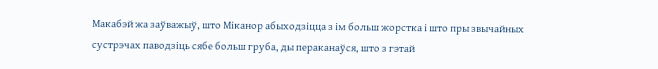Макабэй жа заўважыў, што Міканор абыходзіцца з ім больш жорстка і што пры звычайных сустрэчах паводзіць сябе больш груба, ды пераканаўся, што з гэтай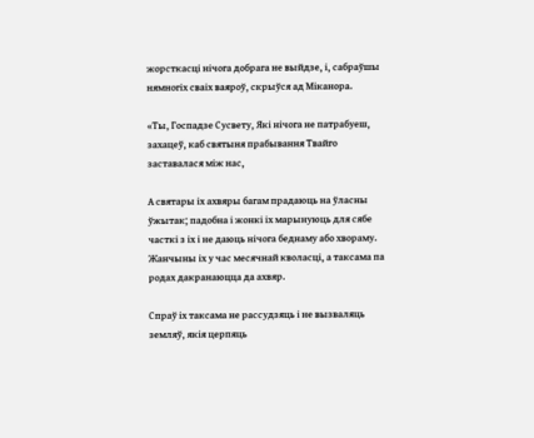жорсткасці нічога добрага не выйдзе, і, сабраўшы нямногіх сваіх ваяроў, скрыўся ад Міканора.

«Ты, Госпадзе Сусвету, Які нічога не патрабуеш, захацеў, каб святыня прабывання Твайго заставалася між нас,

А святары іх ахвяры багам прадаюць на ўласны ўжытак; падобна і жонкі іх марынуюць для сябе часткі з іх і не даюць нічога беднаму або хвораму. Жанчыны іх у час месячнай кволасці, а таксама па родах дакранаюцца да ахвяр.

Спраў іх таксама не рассудзяць і не вызваляць земляў, якія церпяць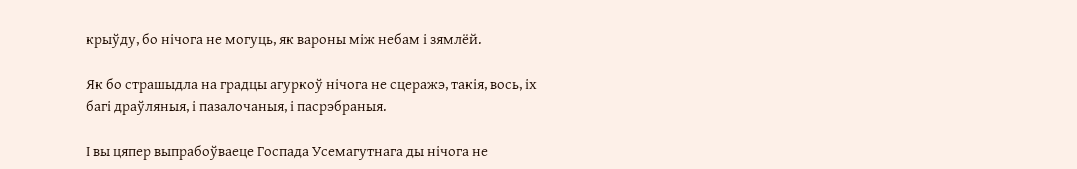крыўду, бо нічога не могуць, як вароны між небам і зямлёй.

Як бо страшыдла на градцы агуркоў нічога не сцеражэ, такія, вось, іх багі драўляныя, і пазалочаныя, і пасрэбраныя.

І вы цяпер выпрабоўваеце Госпада Усемагутнага ды нічога не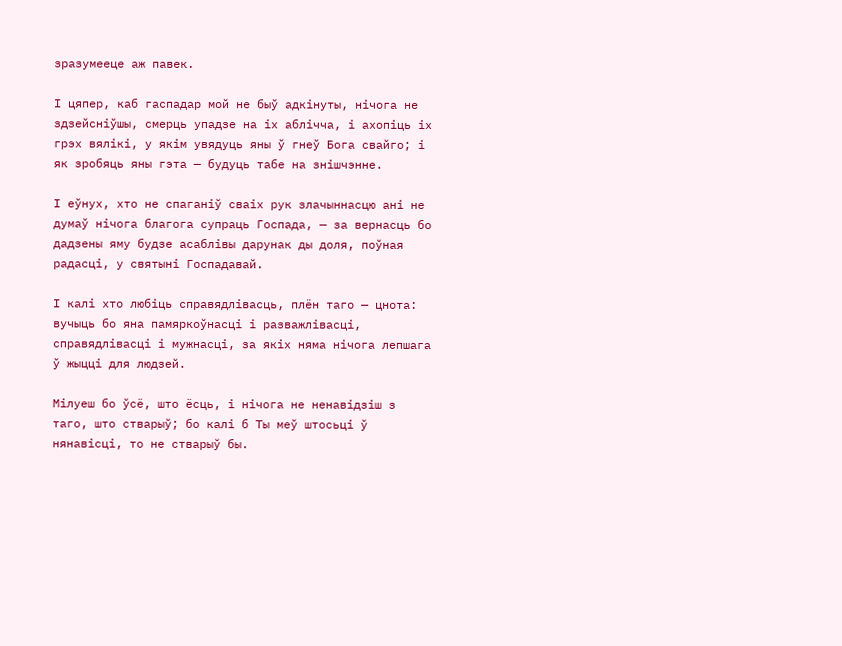зразумееце аж павек.

І цяпер, каб гаспадар мой не быў адкінуты, нічога не здзейсніўшы, смерць упадзе на іх аблічча, і ахопіць іх грэх вялікі, у якім увядуць яны ў гнеў Бога свайго; і як зробяць яны гэта — будуць табе на знішчэнне.

І еўнух, хто не спаганіў сваіх рук злачыннасцю ані не думаў нічога благога супраць Госпада, — за вернасць бо дадзены яму будзе асаблівы дарунак ды доля, поўная радасці, у святыні Госпадавай.

І калі хто любіць справядлівасць, плён таго — цнота: вучыць бо яна памяркоўнасці і разважлівасці, справядлівасці і мужнасці, за якіх няма нічога лепшага ў жыцці для людзей.

Мілуеш бо ўсё, што ёсць, і нічога не ненавідзіш з таго, што стварыў; бо калі б Ты меў штосьці ў нянавісці, то не стварыў бы.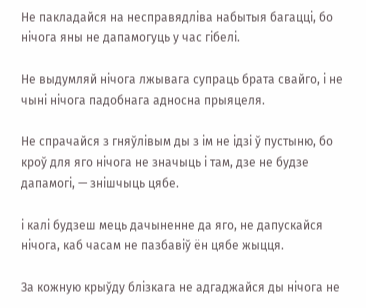Не пакладайся на несправядліва набытыя багацці, бо нічога яны не дапамогуць у час гібелі.

Не выдумляй нічога лжывага супраць брата свайго, і не чыні нічога падобнага адносна прыяцеля.

Не спрачайся з гняўлівым ды з ім не ідзі ў пустыню, бо кроў для яго нічога не значыць і там, дзе не будзе дапамогі, — знішчыць цябе.

і калі будзеш мець дачыненне да яго, не дапускайся нічога, каб часам не пазбавіў ён цябе жыцця.

За кожную крыўду блізкага не адгаджайся ды нічога не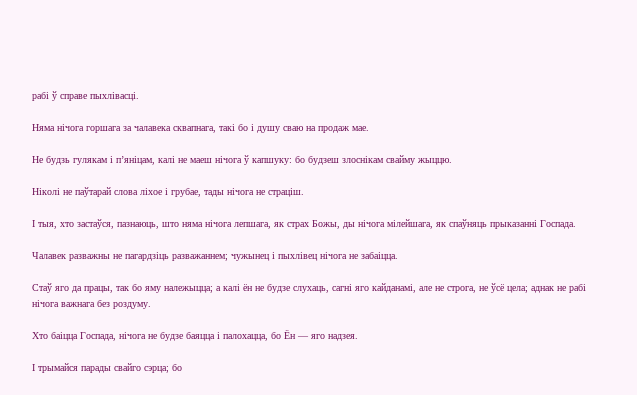рабі ў справе пыхлівасці.

Няма нічога горшага за чалавека сквапнага, такі бо і душу сваю на продаж мае.

Не будзь гулякам і п’яніцам, калі не маеш нічога ў капшуку: бо будзеш злоснікам свайму жыццю.

Ніколі не паўтарай слова ліхое і грубае, тады нічога не страціш.

І тыя, хто застаўся, пазнаюць, што няма нічога лепшага, як страх Божы, ды нічога мілейшага, як спаўняць прыказанні Госпада.

Чалавек разважны не пагардзіць разважаннем; чужынец і пыхлівец нічога не забаіцца.

Стаў яго да працы, так бо яму належыцца; а калі ён не будзе слухаць, сагні яго кайданамі, але не строга, не ўсё цела; аднак не рабі нічога важнага без роздуму.

Хто баіцца Госпада, нічога не будзе баяцца і палохацца, бо Ён — яго надзея.

І трымайся парады свайго сэрца; бо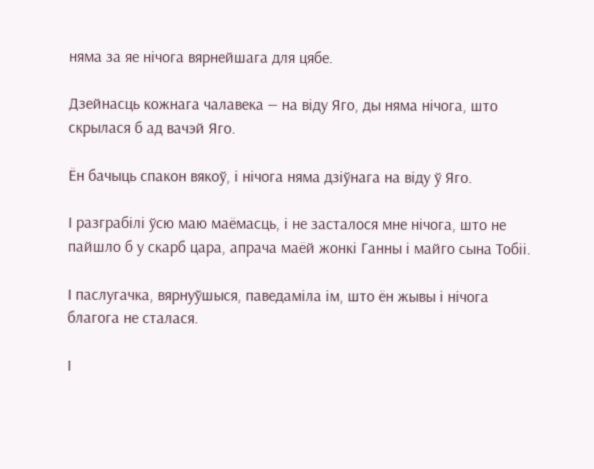няма за яе нічога вярнейшага для цябе.

Дзейнасць кожнага чалавека — на віду Яго, ды няма нічога, што скрылася б ад вачэй Яго.

Ён бачыць спакон вякоў, і нічога няма дзіўнага на віду ў Яго.

І разграбілі ўсю маю маёмасць, і не засталося мне нічога, што не пайшло б у скарб цара, апрача маёй жонкі Ганны і майго сына Тобіі.

І паслугачка, вярнуўшыся, паведаміла ім, што ён жывы і нічога благога не сталася.

І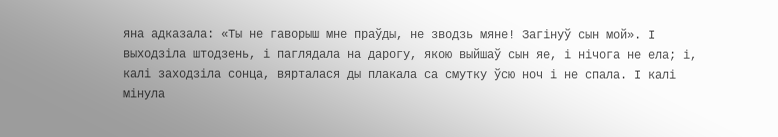яна адказала: «Ты не гаворыш мне праўды, не зводзь мяне! Загінуў сын мой». І выходзіла штодзень, і паглядала на дарогу, якою выйшаў сын яе, і нічога не ела; і, калі заходзіла сонца, вярталася ды плакала са смутку ўсю ноч і не спала. І калі мінула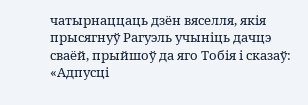чатырнаццаць дзён вяселля, якія прысягнуў Рагуэль учыніць дачцэ сваёй, прыйшоў да яго Тобія і сказаў: «Адпусці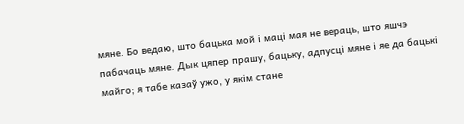мяне. Бо ведаю, што бацька мой і маці мая не вераць, што яшчэ пабачаць мяне. Дык цяпер прашу, бацьку, адпусці мяне і яе да бацькі майго; я табе казаў ужо, у якім стане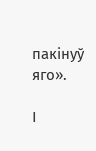пакінуў яго».

І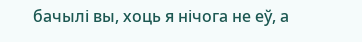бачылі вы, хоць я нічога не еў, а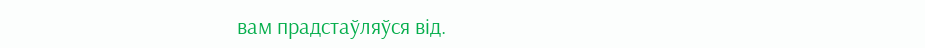вам прадстаўляўся від.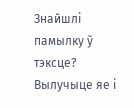Знайшлі памылку ў тэксце? Вылучыце яе і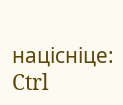націсніце: Ctrl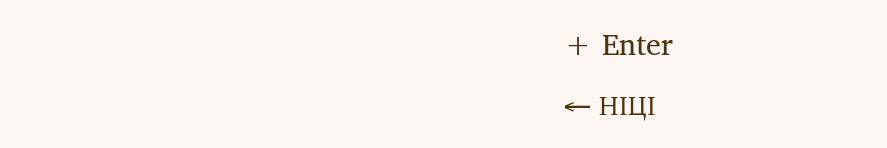+ Enter
← НІЦІ